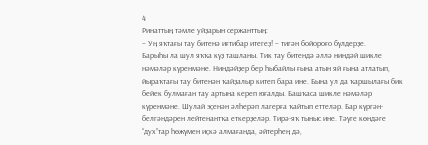4
Ринаттың тәмле уйҙарын сержанттың:
– Уң яҡтағы тау битенә иғтибар итегеҙ! – тигән бойороғо бүлдерҙе.
Барыһы ла шул яҡҡа күҙ ташланы. Тик тау битендә әллә ниндәй шикле нәмәләр күренмәне. Ниндәйҙер бер һыбайлы ғына атын яй ғына атлатып, йыраҡтағы тау битенән ҡайҙалыр китеп бара ине. Бына ул да ҡаршылағы бик бейек булмаған тау артына кереп юғалды. Башҡаса шикле нәмәләр күренмәне. Шулай эҫенән әлһерәп лагерға ҡайтып еттеләр. Бар күргән-белгәндәрен лейтенантҡа еткерҙеләр. Тирә-яҡ тыныс ине. Тәүге көндәге “дух”тар һөжүмен иҫкә алмағанда, әйтерһең дә,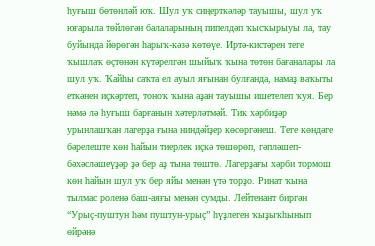һуғыш бөтөнләй юҡ. Шул уҡ сиңерткәләр тауышы, шул уҡ юғарыла төйлөгән балаларының пипелдәп ҡысҡырыуы ла, тау буйында йөрөгән һарыҡ-кәзә көтөүе. Иртә-кистәрен теге ҡышлаҡ өҫтөнән күтәрелгән шыйыҡ ҡына төтөн бағаналары ла шул уҡ. Ҡайһы саҡта ел ауыл яғынан булғанда, намаҙ ваҡыты еткәнен иҫкәртеп, тоноҡ ҡына аҙан тауышы ишетелеп ҡуя. Бер нәмә лә һуғыш барғанын хәтерләтмәй. Тик хәрбиҙәр урынлашҡан лагерҙа ғына ниндәйҙер көсөргәнеш. Теге көндәге бәрелеште көн һайын тиерлек иҫкә төшөрөп, гәпләшеп-бәхәсләшеүҙәр ҙә бер аҙ тына төштө. Лагерҙағы хәрби тормош көн һайын шул уҡ бер яйы менән үтә торҙо. Ринат ҡына тылмас роленә баш-аяғы менән сумды. Лейтенант биргән “Урыҫ-пуштун һәм пуштун-урыҫ” һүҙлеген ҡыҙыҡһынып өйрәнә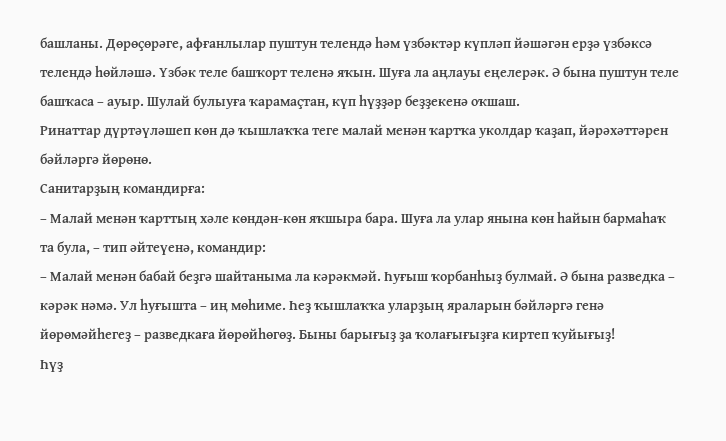башланы. Дөрөҫөрәге, афғанлылар пуштун телендә һәм үзбәктәр күпләп йәшәгән ерҙә үзбәксә телендә һөйләшә. Үзбәк теле башҡорт теленә яҡын. Шуға ла аңлауы еңелерәк. Ә бына пуштун теле башҡаса – ауыр. Шулай булыуға ҡарамаҫтан, күп һүҙҙәр беҙҙекенә оҡшаш.
Ринаттар дүртәүләшеп көн дә ҡышлаҡҡа теге малай менән ҡартҡа уколдар ҡаҙап, йәрәхәттәрен бәйләргә йөрөнө.
Санитарҙың командирға:
– Малай менән ҡарттың хәле көндән-көн яҡшыра бара. Шуға ла улар янына көн һайын бармаһаҡ та була, – тип әйтеүенә, командир:
– Малай менән бабай беҙгә шайтаныма ла кәрәкмәй. Һуғыш ҡорбанһыҙ булмай. Ә бына разведка – кәрәк нәмә. Ул һуғышта – иң мөһиме. Һеҙ ҡышлаҡҡа уларҙың яраларын бәйләргә генә йөрөмәйһегеҙ – разведкаға йөрөйһөгөҙ. Быны барығыҙ ҙа ҡолағығыҙға киртеп ҡуйығыҙ!
Һүҙ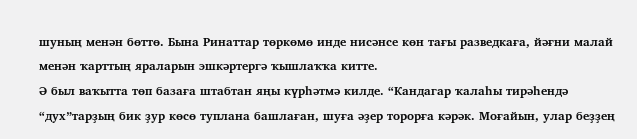шуның менән бөттө. Бына Ринаттар төркөмө инде нисәнсе көн тағы разведкаға, йәғни малай менән ҡарттың яраларын эшкәртергә ҡышлаҡҡа китте.
Ә был ваҡытта төп базаға штабтан яңы күрһәтмә килде. “Кандагар ҡалаһы тирәһендә “дух”тарҙың бик ҙур көсө туплана башлаған, шуға әҙер торорға кәрәк. Моғайын, улар беҙҙең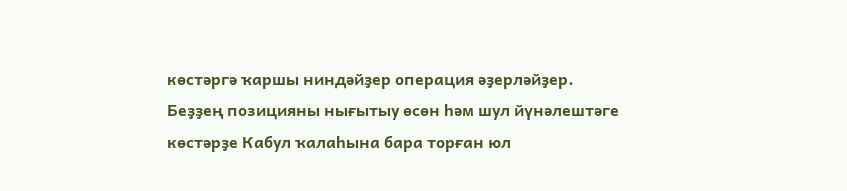көстәргә ҡаршы ниндәйҙер операция әҙерләйҙер. Беҙҙең позицияны нығытыу өсөн һәм шул йүнәлештәге көстәрҙе Кабул ҡалаһына бара торған юл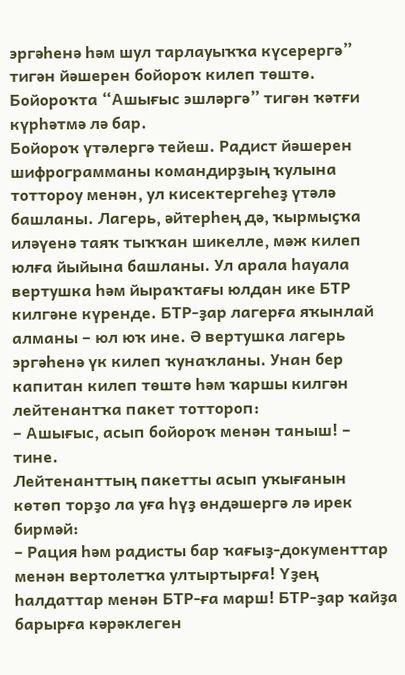эргәһенә һәм шул тарлауыҡҡа күсерергә” тигән йәшерен бойороҡ килеп төштө. Бойороҡта “Ашығыс эшләргә” тигән ҡәтғи күрһәтмә лә бар.
Бойороҡ үтәлергә тейеш. Радист йәшерен шифрограмманы командирҙың ҡулына тоттороу менән, ул кисектергеһеҙ үтәлә башланы. Лагерь, әйтерһең дә, ҡырмыҫҡа иләүенә таяҡ тыҡҡан шикелле, мәж килеп юлға йыйына башланы. Ул арала һауала вертушка һәм йыраҡтағы юлдан ике БТР килгәне күренде. БТР-ҙар лагерға яҡынлай алманы – юл юҡ ине. Ә вертушка лагерь эргәһенә үк килеп ҡунаҡланы. Унан бер капитан килеп төштө һәм ҡаршы килгән лейтенантҡа пакет тоттороп:
– Ашығыс, асып бойороҡ менән таныш! – тине.
Лейтенанттың пакетты асып уҡығанын көтөп торҙо ла уға һүҙ өндәшергә лә ирек бирмәй:
– Рация һәм радисты бар ҡағыҙ-документтар менән вертолетҡа ултыртырға! Үҙең һалдаттар менән БТР-ға марш! БТР-ҙар ҡайҙа барырға кәрәклеген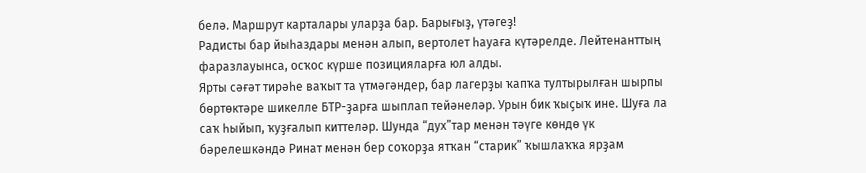белә. Маршрут карталары уларҙа бар. Барығыҙ, үтәгеҙ!
Радисты бар йыһаздары менән алып, вертолет һауаға күтәрелде. Лейтенанттың фаразлауынса, осҡос күрше позицияларға юл алды.
Ярты сәғәт тирәһе ваҡыт та үтмәгәндер, бар лагерҙы ҡапҡа тултырылған шырпы бөртөктәре шикелле БТР-ҙарға шыплап тейәнеләр. Урын бик ҡыҫыҡ ине. Шуға ла саҡ һыйып, ҡуҙғалып киттеләр. Шунда “дух”тар менән тәүге көндө үк бәрелешкәндә Ринат менән бер соҡорҙа ятҡан “старик” ҡышлаҡҡа ярҙам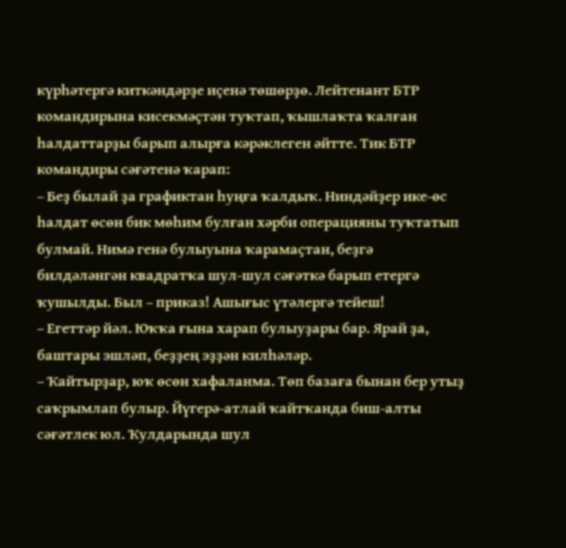күрһәтергә киткәндәрҙе иҫенә төшөрҙө. Лейтенант БТР командирына кисекмәҫтән туҡтап, ҡышлаҡта ҡалған һалдаттарҙы барып алырға кәрәклеген әйтте. Тик БТР командиры сәғәтенә ҡарап:
– Беҙ былай ҙа графиктан һуңға ҡалдыҡ. Ниндәйҙер ике-өс һалдат өсөн бик мөһим булған хәрби операцияны туҡтатып булмай. Нимә генә булыуына ҡарамаҫтан, беҙгә билдәләнгән квадратҡа шул-шул сәғәткә барып етергә ҡушылды. Был – приказ! Ашығыс үтәлергә тейеш!
– Егеттәр йәл. Юҡҡа ғына харап булыуҙары бар. Ярай ҙа, баштары эшләп, беҙҙең эҙҙән килһәләр.
– Ҡайтырҙар, юҡ өсөн хафаланма. Төп базаға бынан бер утыҙ саҡрымлап булыр. Йүгерә-атлай ҡайтҡанда биш-алты сәғәтлек юл. Ҡулдарында шул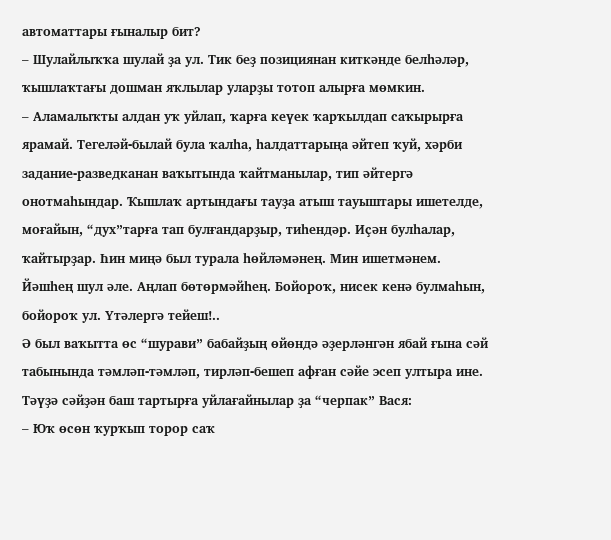автоматтары ғыналыр бит?
– Шулайлыҡҡа шулай ҙа ул. Тик беҙ позициянан киткәнде белһәләр, ҡышлаҡтағы дошман яҡлылар уларҙы тотоп алырға мөмкин.
– Аламалыҡты алдан уҡ уйлап, ҡарға кеүек ҡарҡылдап саҡырырға ярамай. Тегеләй-былай була ҡалһа, һалдаттарыңа әйтеп ҡуй, хәрби задание-разведканан ваҡытында ҡайтманылар, тип әйтергә онотмаһындар. Ҡышлаҡ артындағы тауҙа атыш тауыштары ишетелде, моғайын, “дух”тарға тап булғандарҙыр, тиһендәр. Иҫән булһалар, ҡайтырҙар. Һин миңә был турала һөйләмәнең. Мин ишетмәнем. Йәшһең шул әле. Аңлап бөтөрмәйһең. Бойороҡ, нисек кенә булмаһын, бойороҡ ул. Үтәлергә тейеш!..
Ә был ваҡытта өс “шурави” бабайҙың өйөндә әҙерләнгән ябай ғына сәй табынында тәмләп-тәмләп, тирләп-бешеп афған сәйе эсеп ултыра ине. Тәүҙә сәйҙән баш тартырға уйлағайнылар ҙа “черпак” Вася:
– Юҡ өсөн ҡурҡып торор саҡ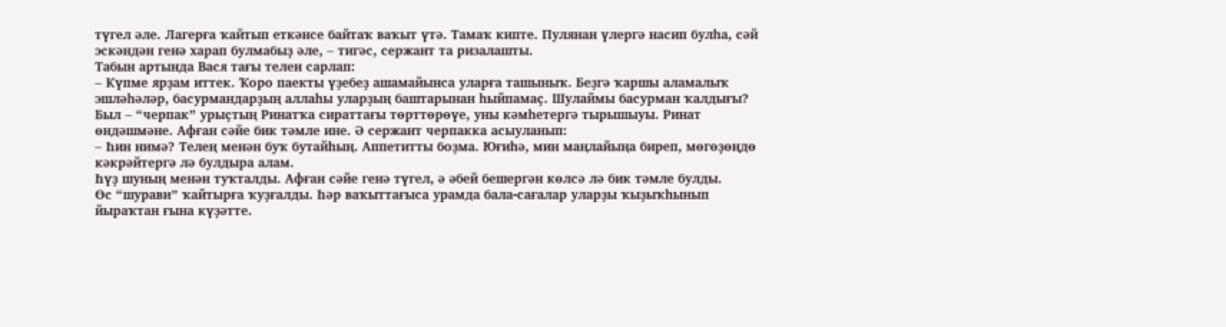түгел әле. Лагерға ҡайтып еткәнсе байтаҡ ваҡыт үтә. Тамаҡ кипте. Пулянан үлергә насип булһа, сәй эскәндән генә харап булмабыҙ әле, – тигәс, сержант та ризалашты.
Табын артында Вася тағы телен сарлап:
– Күпме ярҙам иттек. Ҡоро паекты үҙебеҙ ашамайынса уларға ташыныҡ. Беҙгә ҡаршы аламалыҡ эшләһәләр, басурмандарҙың аллаһы уларҙың баштарынан һыйпамаҫ. Шулаймы басурман ҡалдығы?
Был – “черпак” урыҫтың Ринатҡа сираттағы төрттөрөүе, уны кәмһетергә тырышыуы. Ринат өндәшмәне. Афған сәйе бик тәмле ине. Ә сержант черпакка асыуланып:
– Һин нимә? Телең менән буҡ бутайһың. Аппетитты боҙма. Юғиһә, мин маңлайыңа биреп, мөгөҙөңдө кәкрәйтергә лә булдыра алам.
Һүҙ шуның менән туҡталды. Афған сәйе генә түгел, ә әбей бешергән көлсә лә бик тәмле булды.
Өс “шурави” ҡайтырға ҡуҙғалды. Һәр ваҡыттағыса урамда бала-сағалар уларҙы ҡыҙыҡһынып йыраҡтан ғына күҙәтте.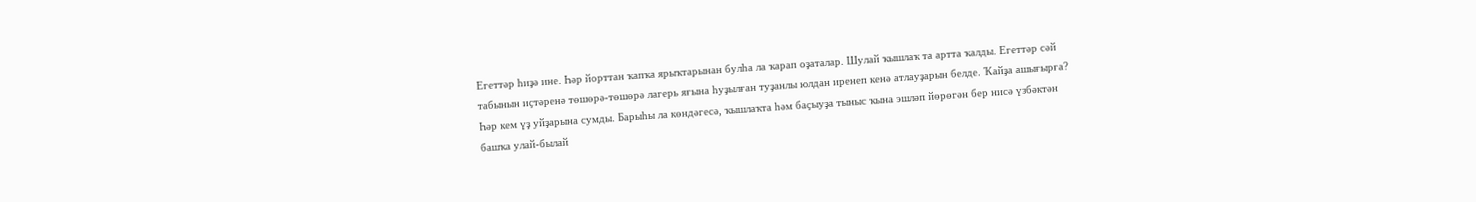Егеттәр һиҙә ине. Һәр йорттан ҡапҡа ярыҡтарынан булһа ла ҡарап оҙаталар. Шулай ҡышлаҡ та артта ҡалды. Егеттәр сәй табынын иҫтәренә төшөрә-төшөрә лагерь яғына һуҙылған туҙанлы юлдан иренеп кенә атлауҙарын белде. Ҡайҙа ашығырға? Һәр кем үҙ уйҙарына сумды. Барыһы ла көндәгесә, ҡышлаҡта һәм баҫыуҙа тыныс ҡына эшләп йөрөгән бер нисә үзбәктән башҡа улай-былай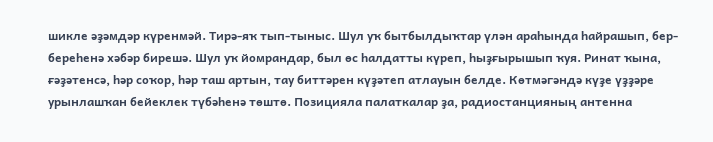шикле әҙәмдәр күренмәй. Тирә-яҡ тып-тыныс. Шул уҡ бытбылдыҡтар үлән араһында һайрашып, бер-береһенә хәбәр бирешә. Шул уҡ йомрандар, был өс һалдатты күреп, һыҙғырышып ҡуя. Ринат ҡына, ғәҙәтенсә, һәр соҡор, һәр таш артын, тау биттәрен күҙәтеп атлауын белде. Көтмәгәндә күҙе үҙҙәре урынлашҡан бейеклек түбәһенә төштө. Позицияла палаткалар ҙа, радиостанцияның антенна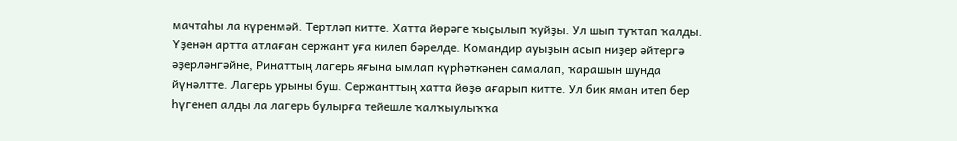мачтаһы ла күренмәй. Тертләп китте. Хатта йөрәге ҡыҫылып ҡуйҙы. Ул шып туҡтап ҡалды. Үҙенән артта атлаған сержант уға килеп бәрелде. Командир ауыҙын асып ниҙер әйтергә әҙерләнгәйне, Ринаттың лагерь яғына ымлап күрһәткәнен самалап, ҡарашын шунда йүнәлтте. Лагерь урыны буш. Сержанттың хатта йөҙө ағарып китте. Ул бик яман итеп бер һүгенеп алды ла лагерь булырға тейешле ҡалҡыулыҡҡа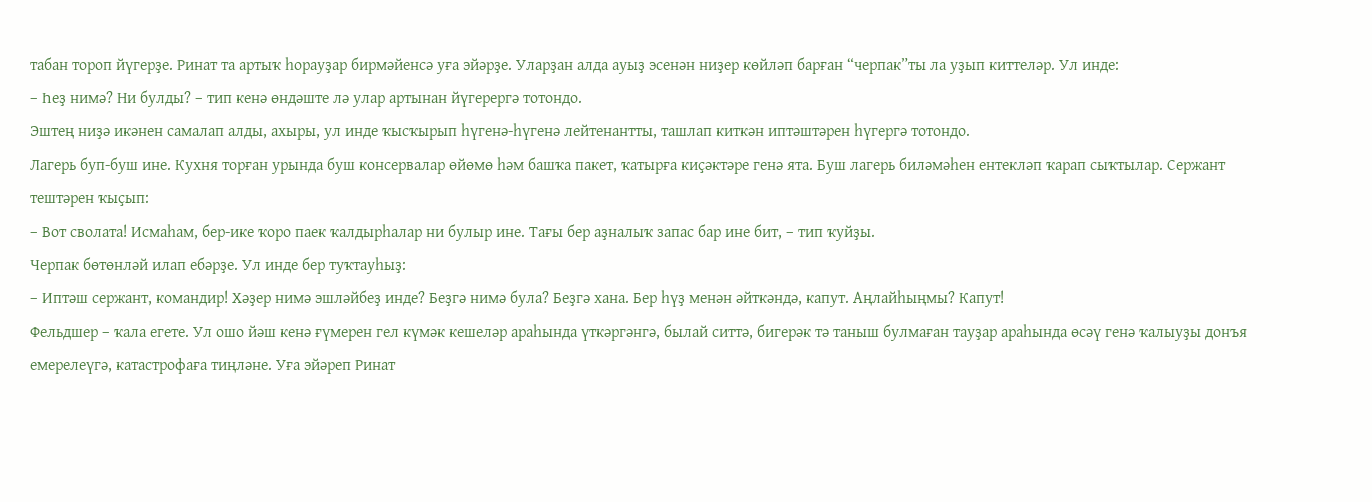табан тороп йүгерҙе. Ринат та артыҡ һорауҙар бирмәйенсә уға эйәрҙе. Уларҙан алда ауыҙ эсенән ниҙер көйләп барған “черпак”ты ла уҙып киттеләр. Ул инде:
– Һеҙ нимә? Ни булды? – тип кенә өндәште лә улар артынан йүгерергә тотондо.
Эштең ниҙә икәнен самалап алды, ахыры, ул инде ҡысҡырып һүгенә-һүгенә лейтенантты, ташлап киткән иптәштәрен һүгергә тотондо.
Лагерь буп-буш ине. Кухня торған урында буш консервалар өйөмө һәм башҡа пакет, ҡатырға киҫәктәре генә ята. Буш лагерь биләмәһен ентекләп ҡарап сыҡтылар. Сержант тештәрен ҡыҫып:
– Вот сволата! Исмаһам, бер-ике ҡоро паек ҡалдырһалар ни булыр ине. Тағы бер аҙналыҡ запас бар ине бит, – тип ҡуйҙы.
Черпак бөтөнләй илап ебәрҙе. Ул инде бер туҡтауһыҙ:
– Иптәш сержант, командир! Хәҙер нимә эшләйбеҙ инде? Беҙгә нимә була? Беҙгә хана. Бер һүҙ менән әйткәндә, капут. Аңлайһыңмы? Капут!
Фельдшер – ҡала егете. Ул ошо йәш кенә ғүмерен гел күмәк кешеләр араһында үткәргәнгә, былай ситтә, бигерәк тә таныш булмаған тауҙар араһында өсәү генә ҡалыуҙы донъя емерелеүгә, катастрофаға тиңләне. Уға эйәреп Ринат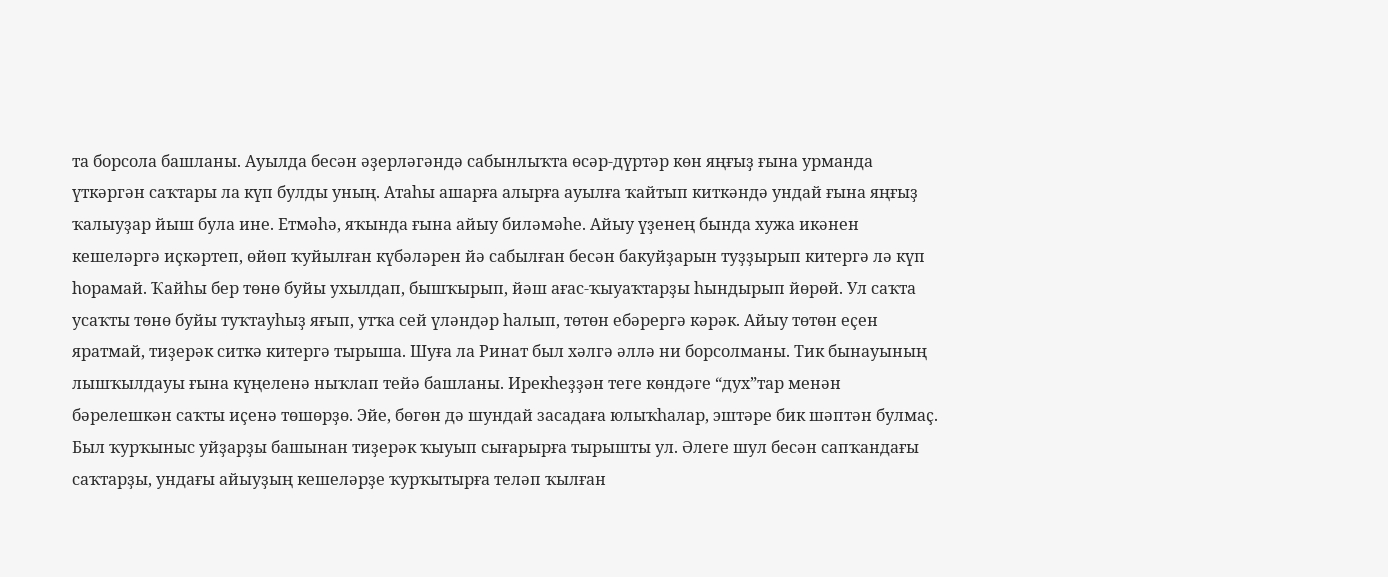та борсола башланы. Ауылда бесән әҙерләгәндә сабынлыҡта өсәр-дүртәр көн яңғыҙ ғына урманда үткәргән саҡтары ла күп булды уның. Атаһы ашарға алырға ауылға ҡайтып киткәндә ундай ғына яңғыҙ ҡалыуҙар йыш була ине. Етмәһә, яҡында ғына айыу биләмәһе. Айыу үҙенең бында хужа икәнен кешеләргә иҫкәртеп, өйөп ҡуйылған күбәләрен йә сабылған бесән бакуйҙарын туҙҙырып китергә лә күп һорамай. Ҡайһы бер төнө буйы ухылдап, бышҡырып, йәш ағас-ҡыуаҡтарҙы һындырып йөрөй. Ул саҡта усаҡты төнө буйы туҡтауһыҙ яғып, утҡа сей үләндәр һалып, төтөн ебәрергә кәрәк. Айыу төтөн еҫен яратмай, тиҙерәк ситкә китергә тырыша. Шуға ла Ринат был хәлгә әллә ни борсолманы. Тик бынауының лышҡылдауы ғына күңеленә ныҡлап тейә башланы. Ирекһеҙҙән теге көндәге “дух”тар менән бәрелешкән саҡты иҫенә төшөрҙө. Эйе, бөгөн дә шундай засадаға юлыҡһалар, эштәре бик шәптән булмаҫ. Был ҡурҡыныс уйҙарҙы башынан тиҙерәк ҡыуып сығарырға тырышты ул. Әлеге шул бесән сапҡандағы саҡтарҙы, ундағы айыуҙың кешеләрҙе ҡурҡытырға теләп ҡылған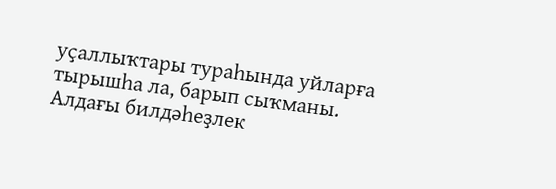уҫаллыҡтары тураһында уйларға тырышһа ла, барып сыҡманы. Алдағы билдәһеҙлек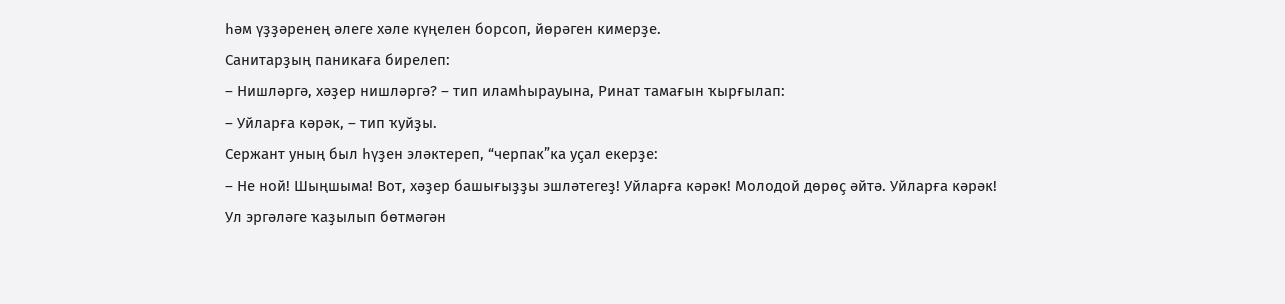һәм үҙҙәренең әлеге хәле күңелен борсоп, йөрәген кимерҙе.
Санитарҙың паникаға бирелеп:
– Нишләргә, хәҙер нишләргә? – тип иламһырауына, Ринат тамағын ҡырғылап:
– Уйларға кәрәк, – тип ҡуйҙы.
Сержант уның был һүҙен эләктереп, “черпак”ка уҫал екерҙе:
– Не ной! Шыңшыма! Вот, хәҙер башығыҙҙы эшләтегеҙ! Уйларға кәрәк! Молодой дөрөҫ әйтә. Уйларға кәрәк!
Ул эргәләге ҡаҙылып бөтмәгән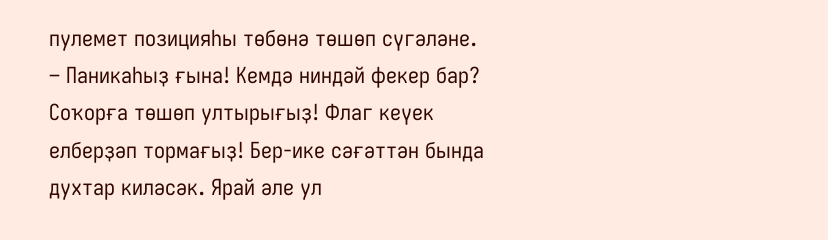пулемет позицияһы төбөнә төшөп сүгәләне.
– Паникаһыҙ ғына! Кемдә ниндәй фекер бар? Соҡорға төшөп ултырығыҙ! Флаг кеүек елберҙәп тормағыҙ! Бер-ике сәғәттән бында духтар киләсәк. Ярай әле ул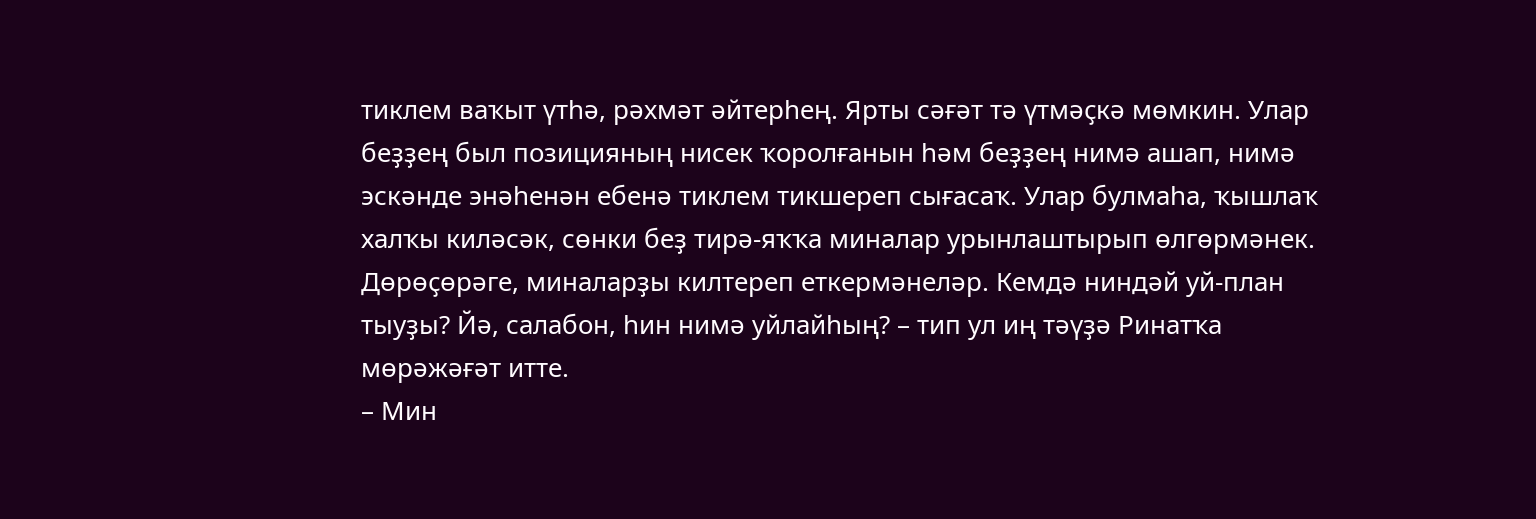тиклем ваҡыт үтһә, рәхмәт әйтерһең. Ярты сәғәт тә үтмәҫкә мөмкин. Улар беҙҙең был позицияның нисек ҡоролғанын һәм беҙҙең нимә ашап, нимә эскәнде энәһенән ебенә тиклем тикшереп сығасаҡ. Улар булмаһа, ҡышлаҡ халҡы киләсәк, сөнки беҙ тирә-яҡҡа миналар урынлаштырып өлгөрмәнек. Дөрөҫөрәге, миналарҙы килтереп еткермәнеләр. Кемдә ниндәй уй-план тыуҙы? Йә, салабон, һин нимә уйлайһың? – тип ул иң тәүҙә Ринатҡа мөрәжәғәт итте.
– Мин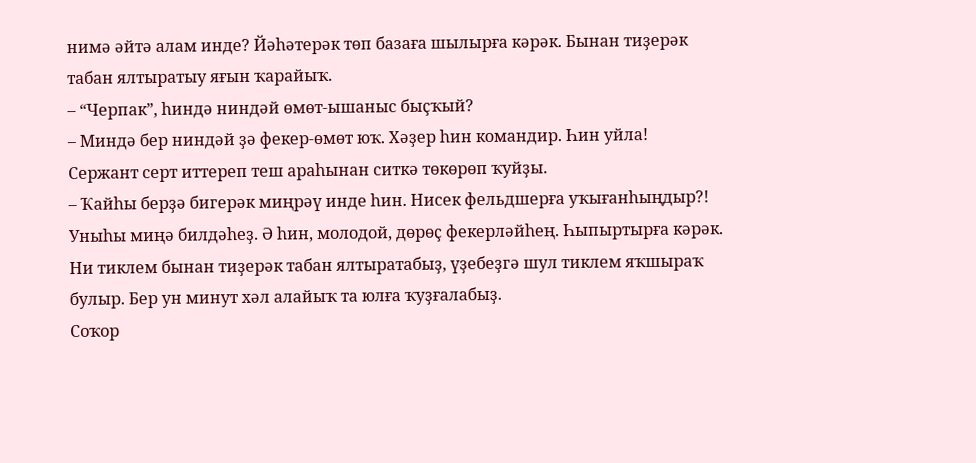нимә әйтә алам инде? Йәһәтерәк төп базаға шылырға кәрәк. Бынан тиҙерәк табан ялтыратыу яғын ҡарайыҡ.
– “Черпак”, һиндә ниндәй өмөт-ышаныс быҫҡый?
– Миндә бер ниндәй ҙә фекер-өмөт юҡ. Хәҙер һин командир. Һин уйла!
Сержант серт иттереп теш араһынан ситкә төкөрөп ҡуйҙы.
– Ҡайһы берҙә бигерәк миңрәү инде һин. Нисек фельдшерға уҡығанһыңдыр?! Уныһы миңә билдәһеҙ. Ә һин, молодой, дөрөҫ фекерләйһең. Һыпыртырға кәрәк. Ни тиклем бынан тиҙерәк табан ялтыратабыҙ, үҙебеҙгә шул тиклем яҡшыраҡ булыр. Бер ун минут хәл алайыҡ та юлға ҡуҙғалабыҙ.
Соҡор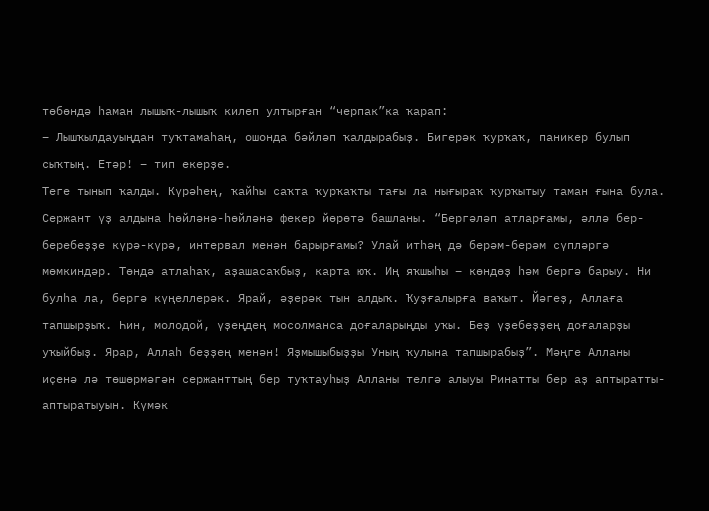төбөндә һаман лышыҡ-лышыҡ килеп ултырған “черпак”ка ҡарап:
– Лышҡылдауыңдан туҡтамаһаң, ошонда бәйләп ҡалдырабыҙ. Бигерәк ҡурҡаҡ, паникер булып сыҡтың. Етәр! – тип екерҙе.
Теге тынып ҡалды. Күрәһең, ҡайһы саҡта ҡурҡаҡты тағы ла нығыраҡ ҡурҡытыу таман ғына була. Сержант үҙ алдына һөйләнә-һөйләнә фекер йөрөтә башланы. “Бергәләп атларғамы, әллә бер-беребеҙҙе күрә-күрә, интервал менән барырғамы? Улай итһәң дә берәм-берәм сүпләргә мөмкиндәр. Төндә атлаһаҡ, аҙашасаҡбыҙ, карта юҡ. Иң яҡшыһы – көндөҙ һәм бергә барыу. Ни булһа ла, бергә күңеллерәк. Ярай, әҙерәк тын алдыҡ. Ҡуҙғалырға ваҡыт. Йәгеҙ, Аллаға тапшырҙыҡ. Һин, молодой, үҙеңдең мосолманса доғаларыңды уҡы. Беҙ үҙебеҙҙең доғаларҙы уҡыйбыҙ. Ярар, Аллаһ беҙҙең менән! Яҙмышыбыҙҙы Уның ҡулына тапшырабыҙ”. Мәңге Алланы иҫенә лә төшөрмәгән сержанттың бер туҡтауһыҙ Алланы телгә алыуы Ринатты бер аҙ аптыратты-аптыратыуын. Күмәк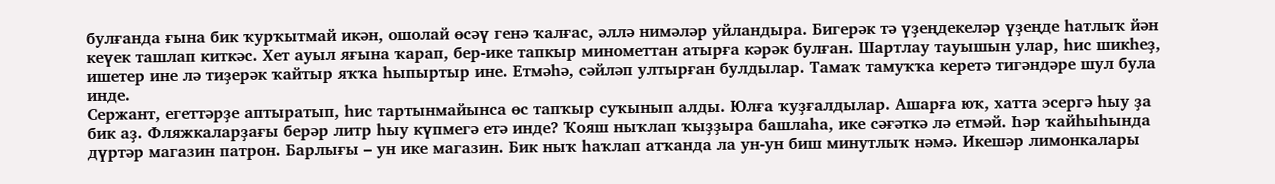булғанда ғына бик ҡурҡытмай икән, ошолай өсәү генә ҡалғас, әллә нимәләр уйландыра. Бигерәк тә үҙеңдекеләр үҙеңде һатлыҡ йән кеүек ташлап киткәс. Хет ауыл яғына ҡарап, бер-ике тапкыр минометтан атырға кәрәк булған. Шартлау тауышын улар, һис шикһеҙ, ишетер ине лә тиҙерәк ҡайтыр яҡҡа һыпыртыр ине. Етмәһә, сәйләп ултырған булдылар. Тамаҡ тамуҡҡа керетә тигәндәре шул була инде.
Сержант, егеттәрҙе аптыратып, һис тартынмайынса өс тапҡыр суҡынып алды. Юлға ҡуҙғалдылар. Ашарға юҡ, хатта эсергә һыу ҙа бик аҙ. Фляжкаларҙағы берәр литр һыу күпмегә етә инде? Ҡояш ныҡлап ҡыҙҙыра башлаһа, ике сәғәткә лә етмәй. Һәр ҡайһыһында дүртәр магазин патрон. Барлығы – ун ике магазин. Бик ныҡ һаҡлап атҡанда ла ун-ун биш минутлыҡ нәмә. Икешәр лимонкалары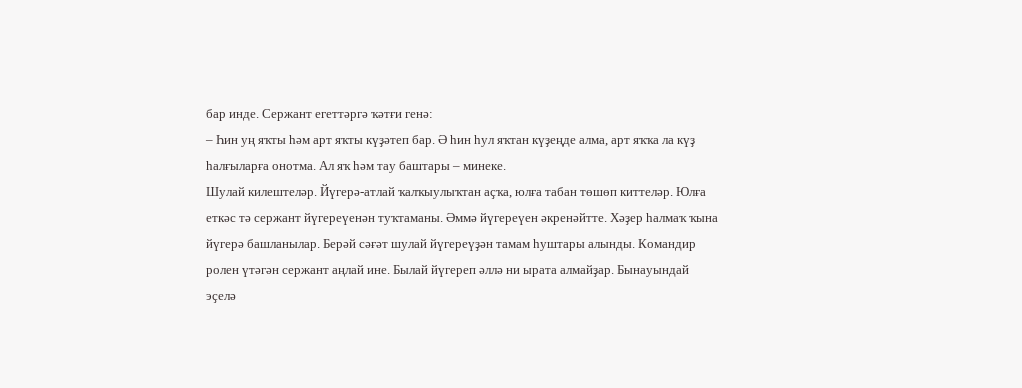бар инде. Сержант егеттәргә ҡәтғи генә:
– Һин уң яҡты һәм арт яҡты күҙәтеп бар. Ә һин һул яҡтан күҙеңде алма, арт яҡҡа ла күҙ һалғыларға онотма. Ал яҡ һәм тау баштары – минеке.
Шулай килештеләр. Йүгерә-атлай ҡалҡыулыҡтан аҫҡа, юлға табан төшөп киттеләр. Юлға еткәс тә сержант йүгереүенән туҡтаманы. Әммә йүгереүен әкренәйтте. Хәҙер һалмаҡ ҡына йүгерә башланылар. Берәй сәғәт шулай йүгереүҙән тамам һуштары алынды. Командир ролен үтәгән сержант аңлай ине. Былай йүгереп әллә ни ырата алмайҙар. Бынауындай эҫелә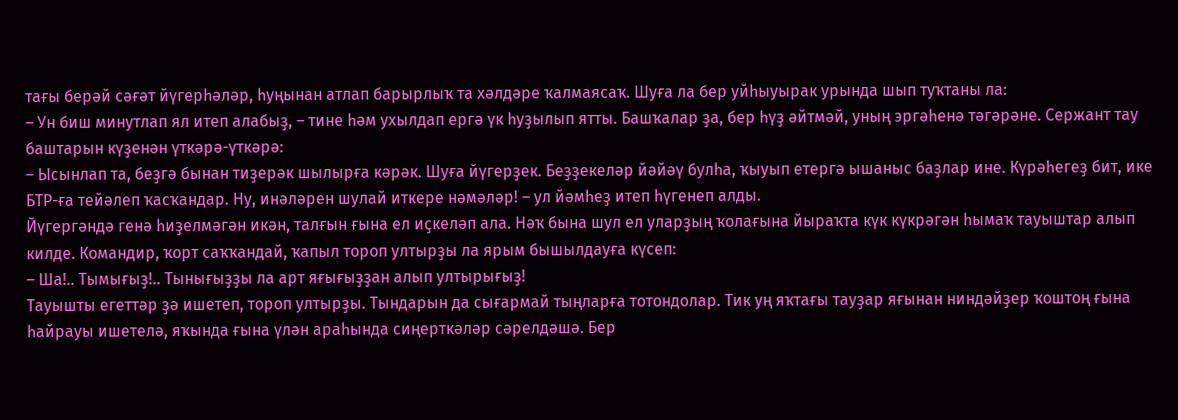тағы берәй сәғәт йүгерһәләр, һуңынан атлап барырлыҡ та хәлдәре ҡалмаясаҡ. Шуға ла бер уйһыуырак урында шып туҡтаны ла:
– Ун биш минутлап ял итеп алабыҙ, – тине һәм ухылдап ергә үк һуҙылып ятты. Башҡалар ҙа, бер һүҙ әйтмәй, уның эргәһенә тәгәрәне. Сержант тау баштарын күҙенән үткәрә-үткәрә:
– Ысынлап та, беҙгә бынан тиҙерәк шылырға кәрәк. Шуға йүгерҙек. Беҙҙекеләр йәйәү булһа, ҡыуып етергә ышаныс баҙлар ине. Күрәһегеҙ бит, ике БТР-ға тейәлеп ҡасҡандар. Ну, инәләрен шулай иткере нәмәләр! – ул йәмһеҙ итеп һүгенеп алды.
Йүгергәндә генә һиҙелмәгән икән, талғын ғына ел иҫкеләп ала. Нәҡ бына шул ел уларҙың ҡолағына йыраҡта күк күкрәгән һымаҡ тауыштар алып килде. Командир, ҡорт саҡҡандай, ҡапыл тороп ултырҙы ла ярым бышылдауға күсеп:
– Ша!.. Тымығыҙ!.. Тынығыҙҙы ла арт яғығыҙҙан алып ултырығыҙ!
Тауышты егеттәр ҙә ишетеп, тороп ултырҙы. Тындарын да сығармай тыңларға тотондолар. Тик уң яҡтағы тауҙар яғынан ниндәйҙер ҡоштоң ғына һайрауы ишетелә, яҡында ғына үлән араһында сиңерткәләр сәрелдәшә. Бер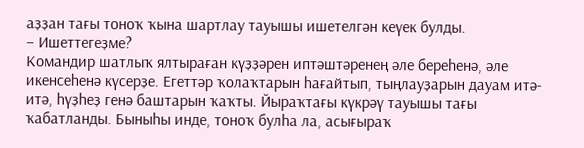аҙҙан тағы тоноҡ ҡына шартлау тауышы ишетелгән кеүек булды.
– Ишеттегеҙме?
Командир шатлыҡ ялтыраған күҙҙәрен иптәштәренең әле береһенә, әле икенсеһенә күсерҙе. Егеттәр ҡолаҡтарын һағайтып, тыңлауҙарын дауам итә-итә, һүҙһеҙ генә баштарын ҡаҡты. Йыраҡтағы күкрәү тауышы тағы ҡабатланды. Быныһы инде, тоноҡ булһа ла, асығыраҡ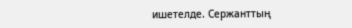ишетелде. Сержанттың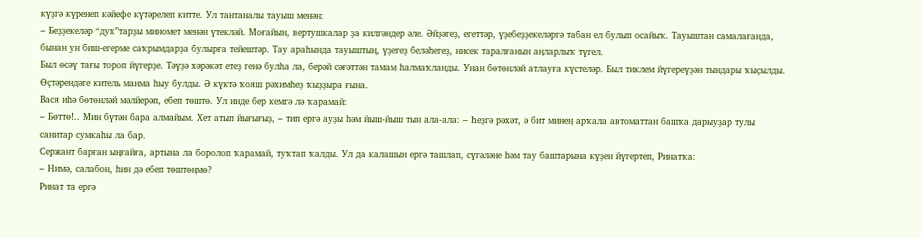күҙгә күренеп кәйефе күтәрелеп китте. Ул тантаналы тауыш менән:
– Беҙҙекеләр “дух”тарҙы миномет менән үтекләй. Моғайын, вертушкалар ҙа килгәндер әле. Әйҙәгеҙ, егеттәр, үҙебеҙҙекеләргә табан ел булып осайыҡ. Тауыштан самалағанда, бынан ун биш-егерме саҡрымдарҙа булырға тейештәр. Тау араһында тауыштың, үҙегеҙ беләһегеҙ, нисек таралғанын аңларлыҡ түгел.
Был өсәү тағы тороп йүгерҙе. Тәүҙә хәрәкәт етеҙ генә булһа ла, берәй сәғәттән тамам һалмаҡланды. Унан бөтөнләй атлауға күстеләр. Был тиклем йүгереүҙән тындары ҡыҫылды. Өҫтәрендәге китель манма һыу булды. Ә күктә ҡояш рәхимһеҙ ҡыҙҙыра ғына.
Вася иһә бөтөнләй мәлйерәп, ебеп төштө. Ул инде бер кемгә лә ҡарамай:
– Бөттө!.. Мин бүтән бара алмайым. Хет атып йығығыҙ, – тип ергә ауҙы һәм йыш-йыш тын ала-ала: – Һеҙгә рәхәт, ә бит минең арҡала автоматтан башҡа дарыуҙар тулы санитар сумкаһы ла бар.
Сержант барған ыңғайға, артына ла боролоп ҡарамай, туҡтап ҡалды. Ул да калашын ергә ташлап, сүгәләне һәм тау баштарына күҙен йүгертеп, Ринатҡа:
– Нимә, салабон, һин дә ебеп төштөңмө?
Ринат та ергә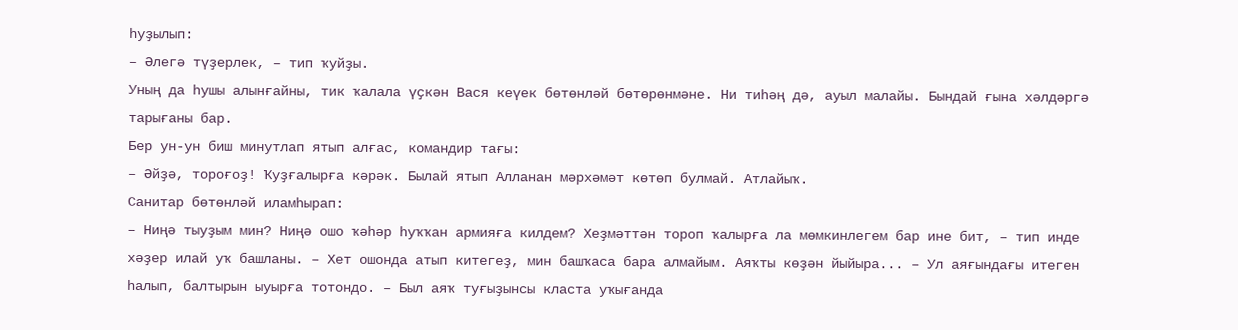һуҙылып:
– Әлегә түҙерлек, – тип ҡуйҙы.
Уның да һушы алынғайны, тик ҡалала үҫкән Вася кеүек бөтөнләй бөтөрөнмәне. Ни тиһәң дә, ауыл малайы. Бындай ғына хәлдәргә тарығаны бар.
Бер ун-ун биш минутлап ятып алғас, командир тағы:
– Әйҙә, тороғоҙ! Ҡуҙғалырға кәрәк. Былай ятып Алланан мәрхәмәт көтөп булмай. Атлайыҡ.
Санитар бөтөнләй иламһырап:
– Ниңә тыуҙым мин? Ниңә ошо ҡәһәр һуҡҡан армияға килдем? Хеҙмәттән тороп ҡалырға ла мөмкинлегем бар ине бит, – тип инде хәҙер илай уҡ башланы. – Хет ошонда атып китегеҙ, мин башҡаса бара алмайым. Аяҡты көҙән йыйыра... – Ул аяғындағы итеген һалып, балтырын ыуырға тотондо. – Был аяҡ туғыҙынсы класта уҡығанда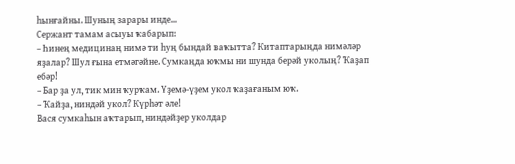һынғайны. Шуның зарары инде...
Сержант тамам асыуы ҡабарып:
– Һинең медицинаң нимә ти һуң бындай ваҡытта? Китаптарыңда нимәләр яҙалар? Шул ғына етмәгәйне. Сумкаңда юҡмы ни шунда берәй уколың? Ҡаҙап ебәр!
– Бар ҙа ул, тик мин ҡурҡам. Үҙемә-үҙем укол ҡаҙағаным юҡ.
– Ҡайҙа, ниндәй укол? Күрһәт әле!
Вася сумкаһын аҡтарып, ниндәйҙер уколдар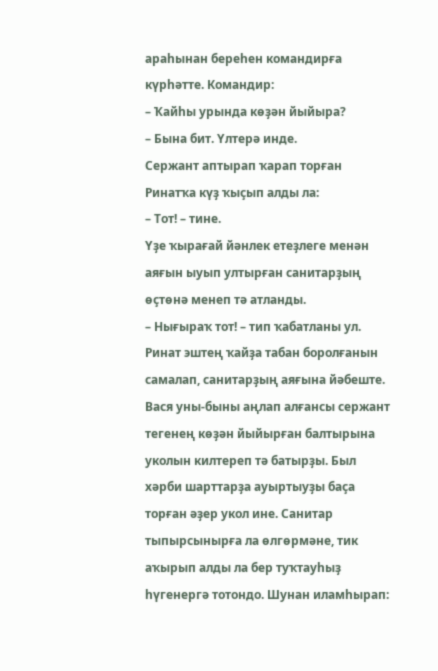араһынан береһен командирға күрһәтте. Командир:
– Ҡайһы урында көҙән йыйыра?
– Бына бит. Үлтерә инде.
Сержант аптырап ҡарап торған Ринатҡа күҙ ҡыҫып алды ла:
– Тот! – тине.
Үҙе ҡырағай йәнлек етеҙлеге менән аяғын ыуып ултырған санитарҙың өҫтөнә менеп тә атланды.
– Нығыраҡ тот! – тип ҡабатланы ул.
Ринат эштең ҡайҙа табан боролғанын самалап, санитарҙың аяғына йәбеште. Вася уны-быны аңлап алғансы сержант тегенең көҙән йыйырған балтырына уколын килтереп тә батырҙы. Был хәрби шарттарҙа ауыртыуҙы баҫа торған әҙер укол ине. Санитар тыпырсынырға ла өлгөрмәне, тик аҡырып алды ла бер туҡтауһыҙ һүгенергә тотондо. Шунан иламһырап: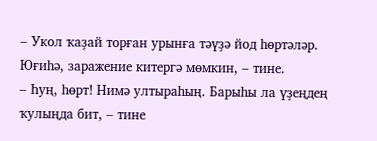– Укол ҡаҙай торған урынға тәүҙә йод һөртәләр. Юғиһә, заражение китергә мөмкин, – тине.
– Һуң, һөрт! Нимә ултыраһың. Барыһы ла үҙеңдең ҡулыңда бит, – тине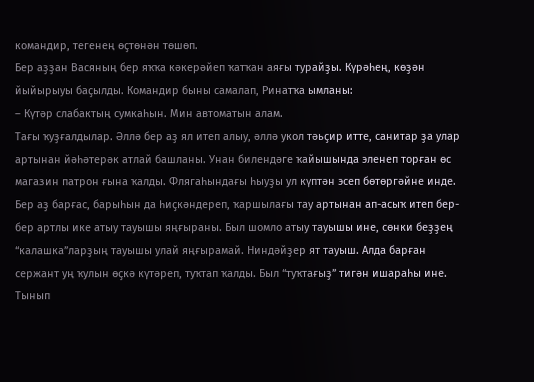командир, тегенең өҫтөнән төшөп.
Бер аҙҙан Васяның бер яҡҡа кәкерәйеп ҡатҡан аяғы турайҙы. Күрәһең, көҙән йыйырыуы баҫылды. Командир быны самалап, Ринатҡа ымланы:
– Күтәр слабактың сумкаһын. Мин автоматын алам.
Тағы ҡуҙғалдылар. Әллә бер аҙ ял итеп алыу, әллә укол тәьҫир итте, санитар ҙа улар артынан йәһәтерәк атлай башланы. Унан билендәге ҡайышында эленеп торған өс магазин патрон ғына ҡалды. Флягаһындағы һыуҙы ул күптән эсеп бөтөргәйне инде.
Бер аҙ барғас, барыһын да һиҫкәндереп, ҡаршылағы тау артынан ап-асыҡ итеп бер-бер артлы ике атыу тауышы яңғыраны. Был шомло атыу тауышы ине, сөнки беҙҙең “калашка”ларҙың тауышы улай яңғырамай. Ниндәйҙер ят тауыш. Алда барған сержант уң ҡулын өҫкә күтәреп, туҡтап ҡалды. Был “туҡтағыҙ” тигән ишараһы ине. Тынып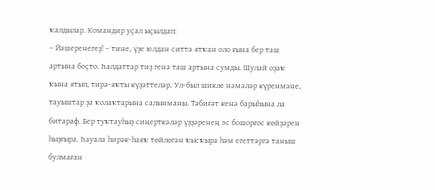ҡалдылар. Командир уҫал ыҫылдап:
– Йәшеренегеҙ! – тине, үҙе юлдан ситтә ятҡан оло ғына бер таш артына боҫто. Һалдаттар тиҙ генә таш артына сумды. Шулай оҙаҡ ҡына ятып, тирә-яҡты күҙәттеләр. Ул-был шикле нәмәләр күренмәне, тауыштар ҙа ҡолаҡтарына салынманы. Тәбиғәт кенә барыһына ла битараф. Бер туҡтауһыҙ сиңерткәләр үҙҙәренең эс бошорғос көйҙәрен һыҙғыра. Һауала һирәк-һаяҡ төйлөгән ҡысҡыра һәм егеттәргә таныш булмаған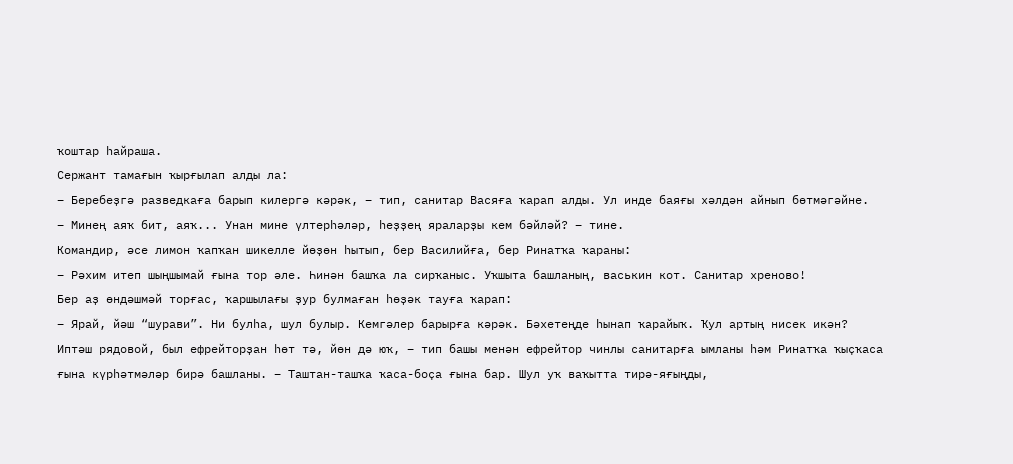ҡоштар һайраша.
Сержант тамағын ҡырғылап алды ла:
– Беребеҙгә разведкаға барып килергә кәрәк, – тип, санитар Васяға ҡарап алды. Ул инде баяғы хәлдән айнып бөтмәгәйне.
– Минең аяҡ бит, аяҡ... Унан мине үлтерһәләр, һеҙҙең яраларҙы кем бәйләй? – тине.
Командир, әсе лимон ҡапҡан шикелле йөҙөн һытып, бер Василийға, бер Ринатҡа ҡараны:
– Рәхим итеп шыңшымай ғына тор әле. Һинән башҡа ла сирҡаныс. Уҡшыта башланың, васькин кот. Санитар хреново!
Бер аҙ өндәшмәй торғас, ҡаршылағы ҙур булмаған һөҙәк тауға ҡарап:
– Ярай, йәш “шурави”. Ни булһа, шул булыр. Кемгәлер барырға кәрәк. Бәхетеңде һынап ҡарайыҡ. Ҡул артың нисек икән? Иптәш рядовой, был ефрейторҙан һөт тә, йөн дә юҡ, – тип башы менән ефрейтор чинлы санитарға ымланы һәм Ринатҡа ҡыҫҡаса ғына күрһәтмәләр бирә башланы. – Таштан-ташҡа ҡаса-боҫа ғына бар. Шул уҡ ваҡытта тирә-яғыңды,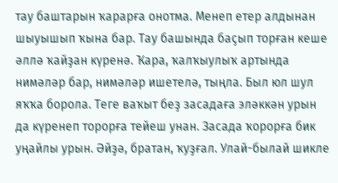тау баштарын ҡарарға онотма. Менеп етер алдынан шыуышып ҡына бар. Тау башында баҫып торған кеше әллә ҡайҙан күренә. Ҡара, ҡалҡыулыҡ артында нимәләр бар, нимәләр ишетелә, тыңла. Был юл шул яҡҡа борола. Теге ваҡыт беҙ засадаға эләккән урын да күренеп торорға тейеш унан. Засада ҡорорға бик уңайлы урын. Әйҙә, братан, ҡуҙғал. Улай-былай шикле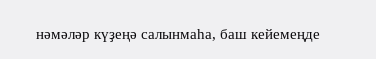нәмәләр күҙеңә салынмаһа, баш кейемеңде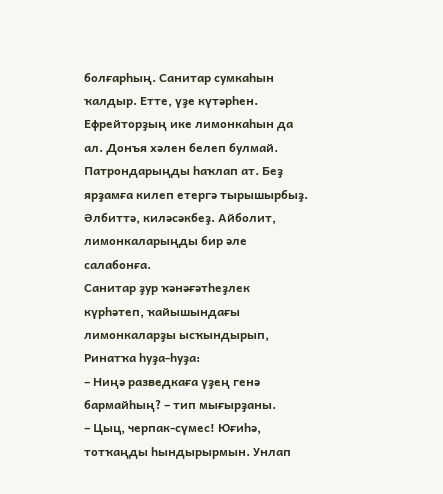болғарһың. Санитар сумкаһын ҡалдыр. Етте, үҙе күтәрһен. Ефрейторҙың ике лимонкаһын да ал. Донъя хәлен белеп булмай. Патрондарыңды һаҡлап ат. Беҙ ярҙамға килеп етергә тырышырбыҙ. Әлбиттә, киләсәкбеҙ. Айболит, лимонкаларыңды бир әле салабонға.
Санитар ҙур ҡәнәғәтһеҙлек күрһәтеп, ҡайышындағы лимонкаларҙы ысҡындырып, Ринатҡа һуҙа-һуҙа:
– Ниңә разведкаға үҙең генә бармайһың? – тип мығырҙаны.
– Цыц, черпак-сүмес! Юғиһә, тотҡаңды һындырырмын. Унлап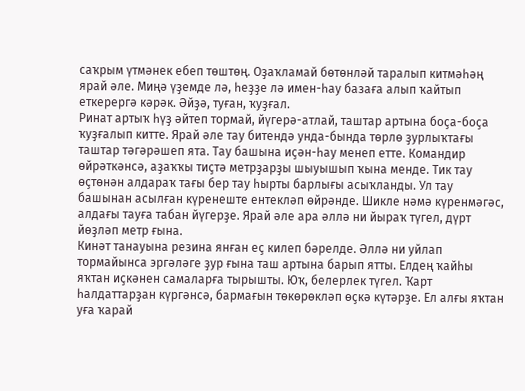саҡрым үтмәнек ебеп төштөң. Оҙаҡламай бөтөнләй таралып китмәһәң ярай әле. Миңә үҙемде лә, һеҙҙе лә имен-һау базаға алып ҡайтып еткерергә кәрәк. Әйҙә, туған, ҡуҙғал.
Ринат артыҡ һүҙ әйтеп тормай, йүгерә-атлай, таштар артына боҫа-боҫа ҡуҙғалып китте. Ярай әле тау битендә унда-бында төрлө ҙурлыҡтағы таштар тәгәрәшеп ята. Тау башына иҫән-һау менеп етте. Командир өйрәткәнсә, аҙаҡҡы тиҫтә метрҙарҙы шыуышып ҡына менде. Тик тау өҫтөнән алдараҡ тағы бер тау һырты барлығы асыҡланды. Ул тау башынан асылған күренеште ентекләп өйрәнде. Шикле нәмә күренмәгәс, алдағы тауға табан йүгерҙе. Ярай әле ара әллә ни йыраҡ түгел, дүрт йөҙләп метр ғына.
Кинәт танауына резина янған еҫ килеп бәрелде. Әллә ни уйлап тормайынса эргәләге ҙур ғына таш артына барып ятты. Елдең ҡайһы яҡтан иҫкәнен самаларға тырышты. Юҡ, белерлек түгел. Ҡарт һалдаттарҙан күргәнсә, бармағын төкөрөкләп өҫкә күтәрҙе. Ел алғы яҡтан уға ҡарай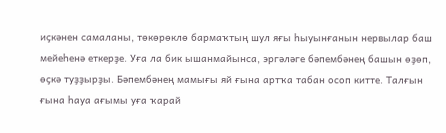иҫкәнен самаланы, төкөрөклө бармаҡтың шул яғы һыуынғанын нервылар баш мейеһенә еткерҙе. Уға ла бик ышанмайынса, эргәләге бәпембәнең башын өҙөп, өҫкә туҙҙырҙы. Бәпембәнең мамығы яй ғына артҡа табан осоп китте. Талғын ғына һауа ағымы уға ҡарай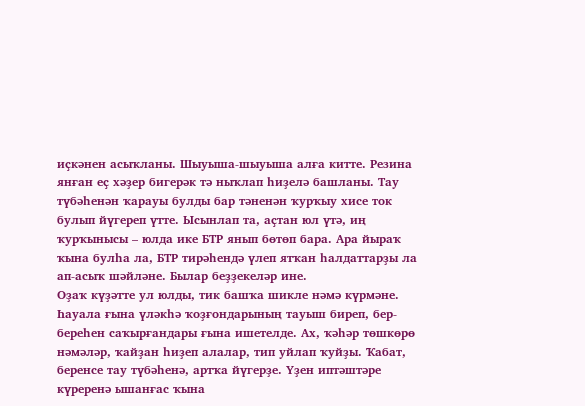иҫкәнен асыҡланы. Шыуыша-шыуыша алға китте. Резина янған еҫ хәҙер бигерәк тә ныҡлап һиҙелә башланы. Тау түбәһенән ҡарауы булды бар тәненән ҡурҡыу хисе ток булып йүгереп үтте. Ысынлап та, аҫтан юл үтә, иң ҡурҡынысы – юлда ике БТР янып бөтөп бара. Ара йыраҡ ҡына булһа ла, БТР тирәһендә үлеп ятҡан һалдаттарҙы ла ап-асыҡ шәйләне. Былар беҙҙекеләр ине.
Оҙаҡ күҙәтте ул юлды, тик башҡа шикле нәмә күрмәне. Һауала ғына үләкһә ҡоҙғондарының тауыш биреп, бер-береһен саҡырғандары ғына ишетелде. Ах, ҡәһәр төшкөрө нәмәләр, ҡайҙан һиҙеп алалар, тип уйлап ҡуйҙы. Ҡабат, беренсе тау түбәһенә, артҡа йүгерҙе. Үҙен иптәштәре күреренә ышанғас ҡына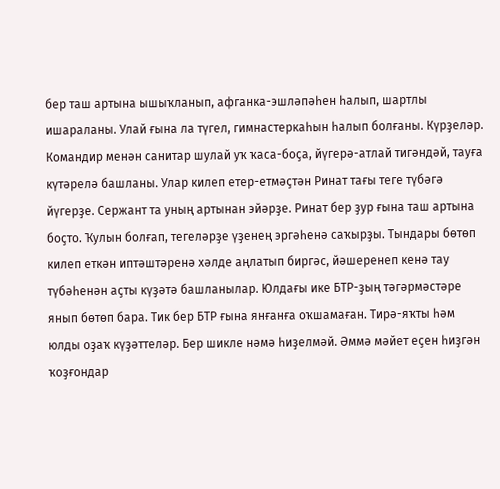бер таш артына ышыҡланып, афганка-эшләпәһен һалып, шартлы ишараланы. Улай ғына ла түгел, гимнастеркаһын һалып болғаны. Күрҙеләр. Командир менән санитар шулай уҡ ҡаса-боҫа, йүгерә-атлай тигәндәй, тауға күтәрелә башланы. Улар килеп етер-етмәҫтән Ринат тағы теге түбәгә йүгерҙе. Сержант та уның артынан эйәрҙе. Ринат бер ҙур ғына таш артына боҫто. Ҡулын болғап, тегеләрҙе үҙенең эргәһенә саҡырҙы. Тындары бөтөп килеп еткән иптәштәренә хәлде аңлатып биргәс, йәшеренеп кенә тау түбәһенән аҫты күҙәтә башланылар. Юлдағы ике БТР-ҙың тәгәрмәстәре янып бөтөп бара. Тик бер БТР ғына янғанға оҡшамаған. Тирә-яҡты һәм юлды оҙаҡ күҙәттеләр. Бер шикле нәмә һиҙелмәй. Әммә мәйет еҫен һиҙгән ҡоҙғондар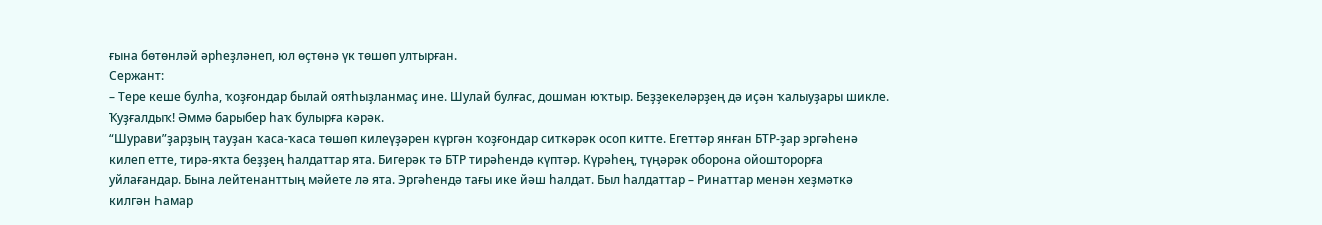ғына бөтөнләй әрһеҙләнеп, юл өҫтөнә үк төшөп ултырған.
Сержант:
– Тере кеше булһа, ҡоҙғондар былай оятһыҙланмаҫ ине. Шулай булғас, дошман юҡтыр. Беҙҙекеләрҙең дә иҫән ҡалыуҙары шикле. Ҡуҙғалдыҡ! Әммә барыбер һаҡ булырға кәрәк.
“Шурави”ҙарҙың тауҙан ҡаса-ҡаса төшөп килеүҙәрен күргән ҡоҙғондар ситкәрәк осоп китте. Егеттәр янған БТР-ҙар эргәһенә килеп етте, тирә-яҡта беҙҙең һалдаттар ята. Бигерәк тә БТР тирәһендә күптәр. Күрәһең, түңәрәк оборона ойошторорға уйлағандар. Бына лейтенанттың мәйете лә ята. Эргәһендә тағы ике йәш һалдат. Был һалдаттар – Ринаттар менән хеҙмәткә килгән Һамар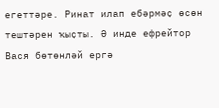егеттәре. Ринат илап ебәрмәҫ өсөн тештәрен ҡыҫты. Ә инде ефрейтор Вася бөтөнләй ергә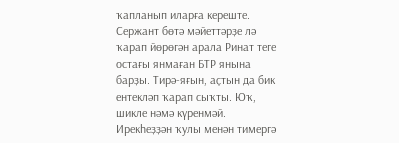ҡапланып иларға кереште.
Сержант бөтә мәйеттәрҙе лә ҡарап йөрөгән арала Ринат теге остағы янмаған БТР янына барҙы. Тирә-яғын, аҫтын да бик ентекләп ҡарап сыҡты. Юҡ, шикле нәмә күренмәй. Ирекһеҙҙән ҡулы менән тимергә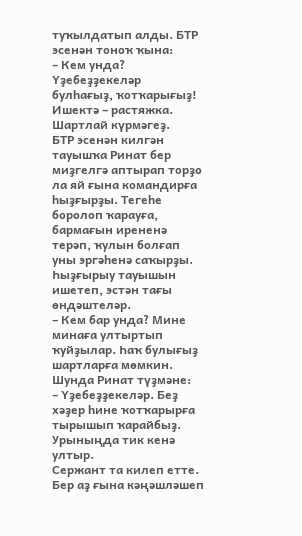туҡылдатып алды. БТР эсенән тоноҡ ҡына:
– Кем унда? Үҙебеҙҙекеләр булһағыҙ, ҡотҡарығыҙ! Ишектә – растяжка. Шартлай күрмәгеҙ.
БТР эсенән килгән тауышҡа Ринат бер миҙгелгә аптырап торҙо ла яй ғына командирға һыҙғырҙы. Тегеһе боролоп ҡарауға, бармағын ирененә терәп, ҡулын болғап уны эргәһенә саҡырҙы. Һыҙғырыу тауышын ишетеп, эстән тағы өндәштеләр.
– Кем бар унда? Мине минаға ултыртып ҡуйҙылар. Һаҡ булығыҙ шартларға мөмкин.
Шунда Ринат түҙмәне:
– Үҙебеҙҙекеләр. Беҙ хәҙер һине ҡотҡарырға тырышып ҡарайбыҙ. Урыныңда тик кенә ултыр.
Сержант та килеп етте. Бер аҙ ғына кәңәшләшеп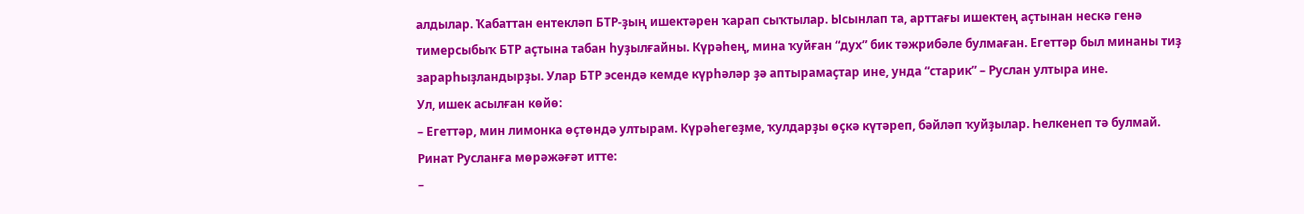алдылар. Ҡабаттан ентекләп БТР-ҙың ишектәрен ҡарап сыҡтылар. Ысынлап та, арттағы ишектең аҫтынан нескә генә тимерсыбыҡ БТР аҫтына табан һуҙылғайны. Күрәһең, мина ҡуйған “дух” бик тәжрибәле булмаған. Егеттәр был минаны тиҙ зарарһыҙландырҙы. Улар БТР эсендә кемде күрһәләр ҙә аптырамаҫтар ине, унда “старик” – Руслан ултыра ине.
Ул, ишек асылған көйө:
– Егеттәр, мин лимонка өҫтөндә ултырам. Күрәһегеҙме, ҡулдарҙы өҫкә күтәреп, бәйләп ҡуйҙылар. Һелкенеп тә булмай.
Ринат Русланға мөрәжәғәт итте:
–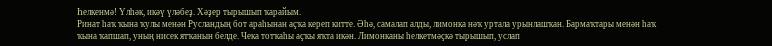Һелкенмә! Үлһәк, икәү үләбеҙ. Хәҙер тырышып ҡарайым.
Ринат һаҡ ҡына ҡулы менән Русландың бот араһынан аҫҡа кереп китте. Әһә, самалап алды, лимонка нәҡ уртала урынлашҡан. Бармаҡтары менән һаҡ ҡына ҡапшап, уның нисек ятҡанын белде. Чека тотҡаһы аҫҡы яҡта икән. Лимонканы һелкетмәҫкә тырышып, услап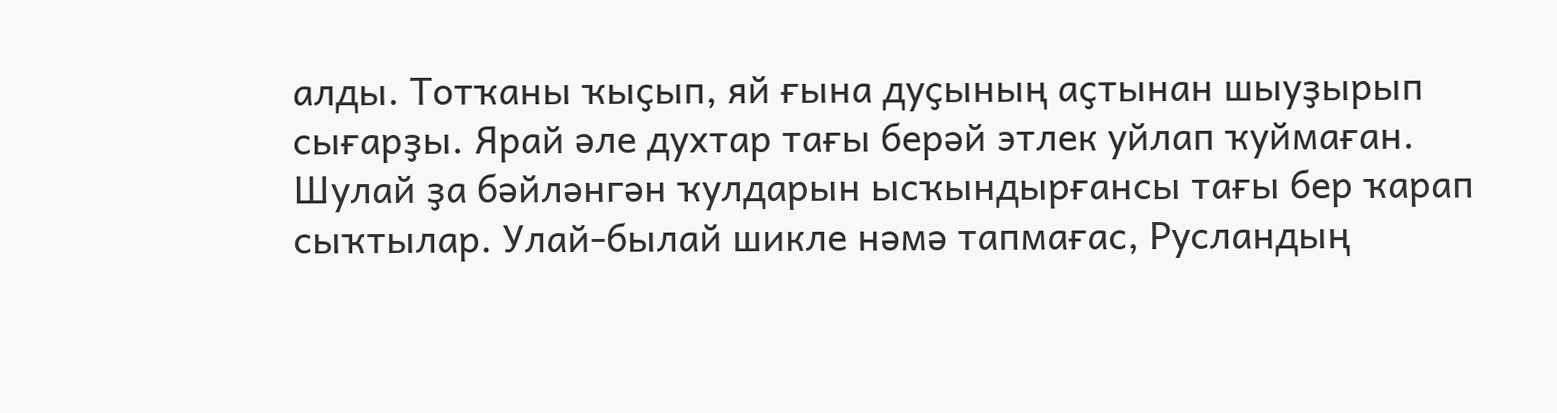алды. Тотҡаны ҡыҫып, яй ғына дуҫының аҫтынан шыуҙырып сығарҙы. Ярай әле духтар тағы берәй этлек уйлап ҡуймаған. Шулай ҙа бәйләнгән ҡулдарын ысҡындырғансы тағы бер ҡарап сыҡтылар. Улай-былай шикле нәмә тапмағас, Русландың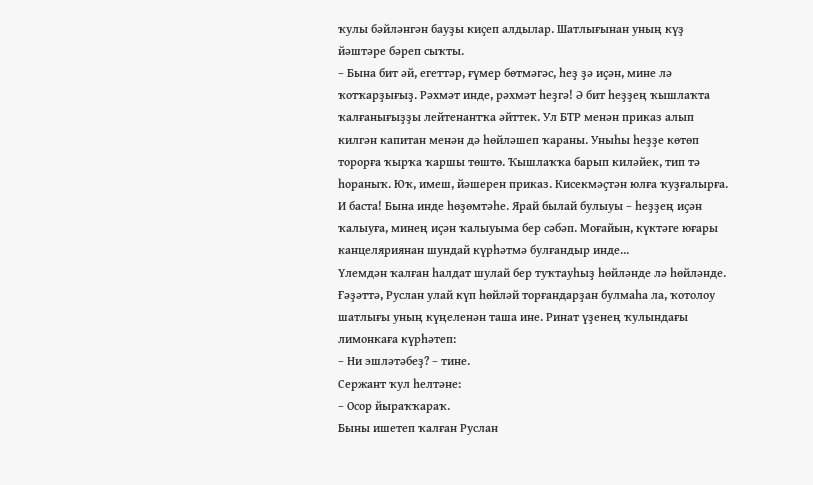ҡулы бәйләнгән бауҙы киҫеп алдылар. Шатлығынан уның күҙ йәштәре бәреп сыҡты.
– Бына бит әй, егеттәр, ғүмер бөтмәгәс, һеҙ ҙә иҫән, мине лә ҡотҡарҙығыҙ. Рәхмәт инде, рәхмәт һеҙгә! Ә бит һеҙҙең ҡышлаҡта ҡалғанығыҙҙы лейтенантҡа әйттек. Ул БТР менән приказ алып килгән капитан менән дә һөйләшеп ҡараны. Уныһы һеҙҙе көтөп торорға ҡырҡа ҡаршы төштө. Ҡышлаҡҡа барып киләйек, тип тә һораныҡ. Юҡ, имеш, йәшерен приказ. Кисекмәҫтән юлға ҡуҙғалырға. И баста! Бына инде һөҙөмтәһе. Ярай былай булыуы – һеҙҙең иҫән ҡалыуға, минең иҫән ҡалыуыма бер сәбәп. Моғайын, күктәге юғары канцеляриянан шундай күрһәтмә булғандыр инде...
Үлемдән ҡалған һалдат шулай бер туҡтауһыҙ һөйләнде лә һөйләнде. Ғәҙәттә, Руслан улай күп һөйләй торғандарҙан булмаһа ла, ҡотолоу шатлығы уның күңеленән таша ине. Ринат үҙенең ҡулындағы лимонкаға күрһәтеп:
– Ни эшләтәбеҙ? – тине.
Сержант ҡул һелтәне:
– Осор йыраҡҡараҡ.
Быны ишетеп ҡалған Руслан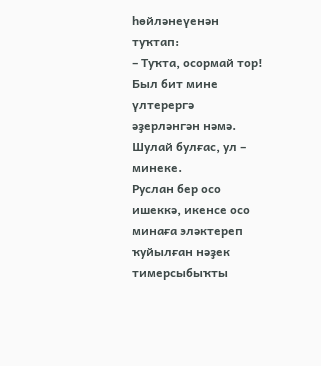һөйләнеүенән туҡтап:
– Туҡта, осормай тор! Был бит мине үлтерергә әҙерләнгән нәмә. Шулай булғас, ул – минеке.
Руслан бер осо ишеккә, икенсе осо минаға эләктереп ҡуйылған нәҙек тимерсыбыҡты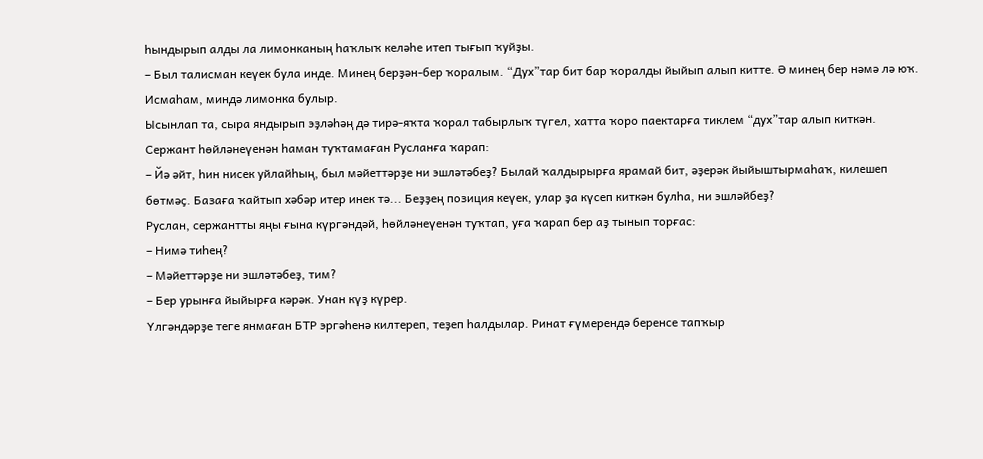һындырып алды ла лимонканың һаҡлыҡ келәһе итеп тығып ҡуйҙы.
– Был талисман кеүек була инде. Минең берҙән-бер ҡоралым. “Дух”тар бит бар ҡоралды йыйып алып китте. Ә минең бер нәмә лә юҡ. Исмаһам, миндә лимонка булыр.
Ысынлап та, сыра яндырып эҙләһәң дә тирә-яҡта ҡорал табырлыҡ түгел, хатта ҡоро паектарға тиклем “дух”тар алып киткән.
Сержант һөйләнеүенән һаман туҡтамаған Русланға ҡарап:
– Йә әйт, һин нисек уйлайһың, был мәйеттәрҙе ни эшләтәбеҙ? Былай ҡалдырырға ярамай бит, әҙерәк йыйыштырмаһаҡ, килешеп бөтмәҫ. Базаға ҡайтып хәбәр итер инек тә... Беҙҙең позиция кеүек, улар ҙа күсеп киткән булһа, ни эшләйбеҙ?
Руслан, сержантты яңы ғына күргәндәй, һөйләнеүенән туҡтап, уға ҡарап бер аҙ тынып торғас:
– Нимә тиһең?
– Мәйеттәрҙе ни эшләтәбеҙ, тим?
– Бер урынға йыйырға кәрәк. Унан күҙ күрер.
Үлгәндәрҙе теге янмаған БТР эргәһенә килтереп, теҙеп һалдылар. Ринат ғүмерендә беренсе тапҡыр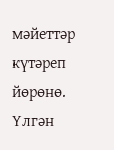мәйеттәр күтәреп йөрөнө. Үлгән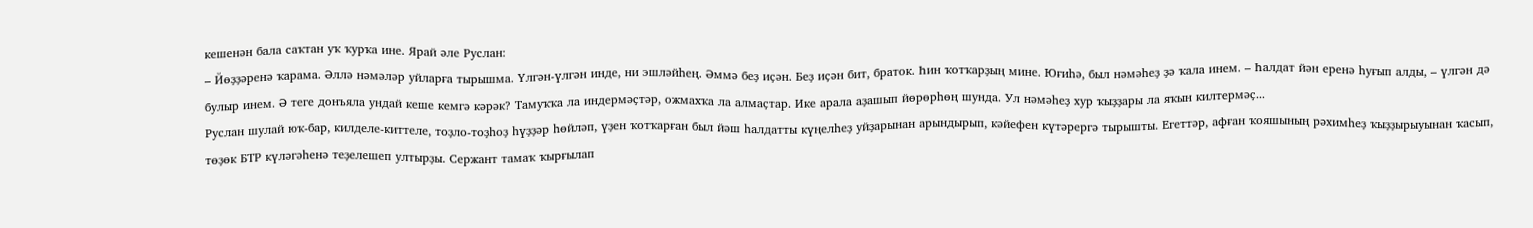кешенән бала саҡтан уҡ ҡурҡа ине. Ярай әле Руслан:
– Йөҙҙәренә ҡарама. Әллә нәмәләр уйларға тырышма. Үлгән-үлгән инде, ни эшләйһең. Әммә беҙ иҫән. Беҙ иҫән бит, браток. Һин ҡотҡарҙың мине. Юғиһә, был нәмәһеҙ ҙә ҡала инем. – Һалдат йән еренә һуғып алды, – үлгән дә булыр инем. Ә теге донъяла ундай кеше кемгә кәрәк? Тамуҡҡа ла индермәҫтәр, ожмахҡа ла алмаҫтар. Ике арала аҙашып йөрөрһөң шунда. Ул нәмәһеҙ хур ҡыҙҙары ла яҡын килтермәҫ...
Руслан шулай юҡ-бар, килделе-киттеле, тоҙло-тоҙһоҙ һүҙҙәр һөйләп, үҙен ҡотҡарған был йәш һалдатты күңелһеҙ уйҙарынан арындырып, кәйефен күтәрергә тырышты. Егеттәр, афған ҡояшының рәхимһеҙ ҡыҙҙырыуынан ҡасып, төҙөк БТР күләгәһенә теҙелешеп ултырҙы. Сержант тамаҡ ҡырғылап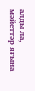алды ла, мәйеттәр яғына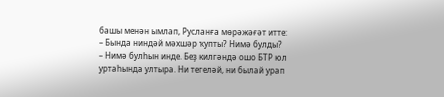башы менән ымлап, Русланға мөрәжәғәт итте:
– Бында ниндәй мәхшәр ҡупты? Нимә булды?
– Нимә булһын инде. Беҙ килгәндә ошо БТР юл уртаһында ултыра. Ни тегеләй, ни былай урап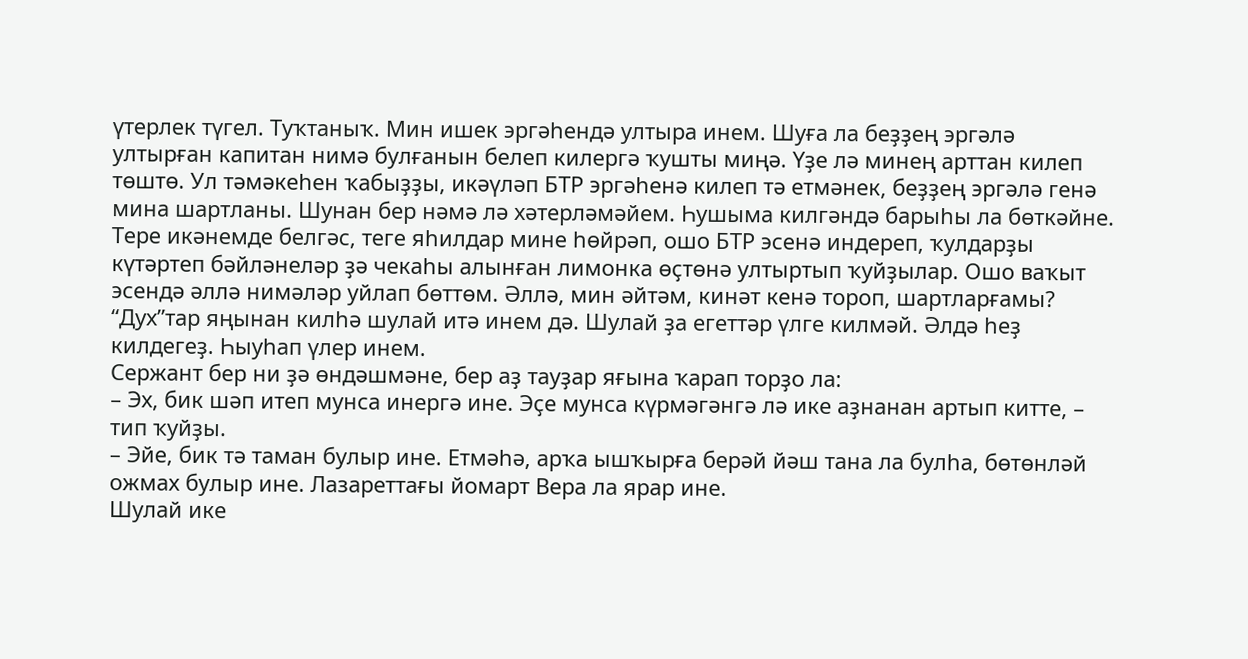үтерлек түгел. Туҡтаныҡ. Мин ишек эргәһендә ултыра инем. Шуға ла беҙҙең эргәлә ултырған капитан нимә булғанын белеп килергә ҡушты миңә. Үҙе лә минең арттан килеп төштө. Ул тәмәкеһен ҡабыҙҙы, икәүләп БТР эргәһенә килеп тә етмәнек, беҙҙең эргәлә генә мина шартланы. Шунан бер нәмә лә хәтерләмәйем. Һушыма килгәндә барыһы ла бөткәйне. Тере икәнемде белгәс, теге яһилдар мине һөйрәп, ошо БТР эсенә индереп, ҡулдарҙы күтәртеп бәйләнеләр ҙә чекаһы алынған лимонка өҫтөнә ултыртып ҡуйҙылар. Ошо ваҡыт эсендә әллә нимәләр уйлап бөттөм. Әллә, мин әйтәм, кинәт кенә тороп, шартларғамы? “Дух”тар яңынан килһә шулай итә инем дә. Шулай ҙа егеттәр үлге килмәй. Әлдә һеҙ килдегеҙ. Һыуһап үлер инем.
Сержант бер ни ҙә өндәшмәне, бер аҙ тауҙар яғына ҡарап торҙо ла:
– Эх, бик шәп итеп мунса инергә ине. Эҫе мунса күрмәгәнгә лә ике аҙнанан артып китте, – тип ҡуйҙы.
– Эйе, бик тә таман булыр ине. Етмәһә, арҡа ышҡырға берәй йәш тана ла булһа, бөтөнләй ожмах булыр ине. Лазареттағы йомарт Вера ла ярар ине.
Шулай ике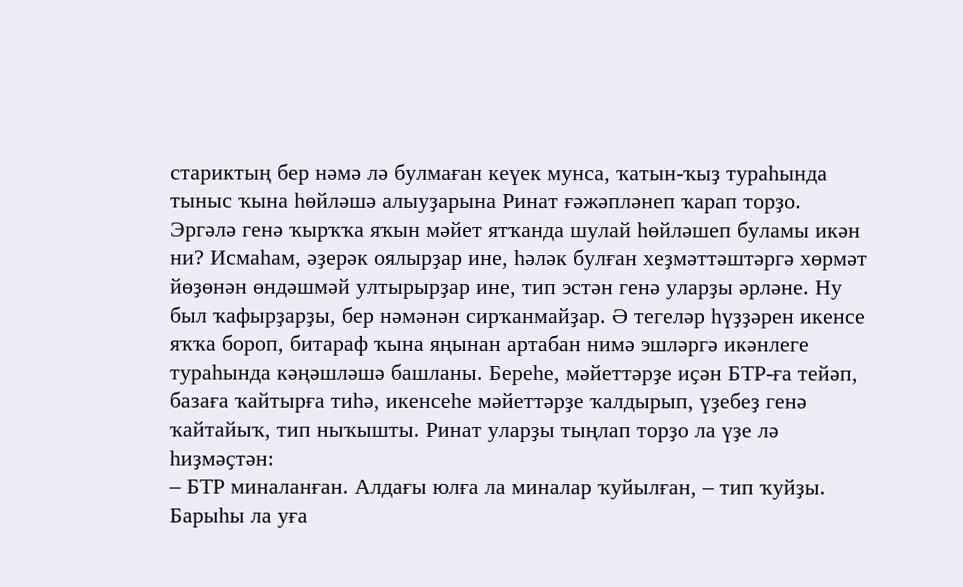стариктың бер нәмә лә булмаған кеүек мунса, ҡатын-ҡыҙ тураһында тыныс ҡына һөйләшә алыуҙарына Ринат ғәжәпләнеп ҡарап торҙо. Эргәлә генә ҡырҡҡа яҡын мәйет ятҡанда шулай һөйләшеп буламы икән ни? Исмаһам, әҙерәк оялырҙар ине, һәләк булған хеҙмәттәштәргә хөрмәт йөҙөнән өндәшмәй ултырырҙар ине, тип эстән генә уларҙы әрләне. Ну был ҡафырҙарҙы, бер нәмәнән сирҡанмайҙар. Ә тегеләр һүҙҙәрен икенсе яҡҡа бороп, битараф ҡына яңынан артабан нимә эшләргә икәнлеге тураһында кәңәшләшә башланы. Береһе, мәйеттәрҙе иҫән БТР-ға тейәп, базаға ҡайтырға тиһә, икенсеһе мәйеттәрҙе ҡалдырып, үҙебеҙ генә ҡайтайыҡ, тип ныҡышты. Ринат уларҙы тыңлап торҙо ла үҙе лә һиҙмәҫтән:
– БТР миналанған. Алдағы юлға ла миналар ҡуйылған, – тип ҡуйҙы. Барыһы ла уға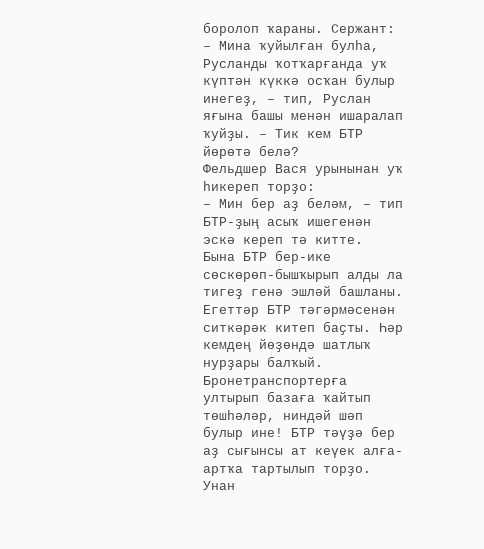боролоп ҡараны. Сержант:
– Мина ҡуйылған булһа, Русланды ҡотҡарғанда уҡ күптән күккә осҡан булыр инегеҙ, – тип, Руслан яғына башы менән ишаралап ҡуйҙы. – Тик кем БТР йөрөтә белә?
Фельдшер Вася урынынан уҡ һикереп торҙо:
– Мин бер аҙ беләм, – тип БТР-ҙың асыҡ ишегенән эскә кереп тә китте.
Бына БТР бер-ике сөскөрөп-бышҡырып алды ла тигеҙ генә эшләй башланы. Егеттәр БТР тәгәрмәсенән ситкәрәк китеп баҫты. Һәр кемдең йөҙөндә шатлыҡ нурҙары балҡый. Бронетранспортерға ултырып базаға ҡайтып төшһәләр, ниндәй шәп булыр ине! БТР тәүҙә бер аҙ сығынсы ат кеүек алға-артҡа тартылып торҙо. Унан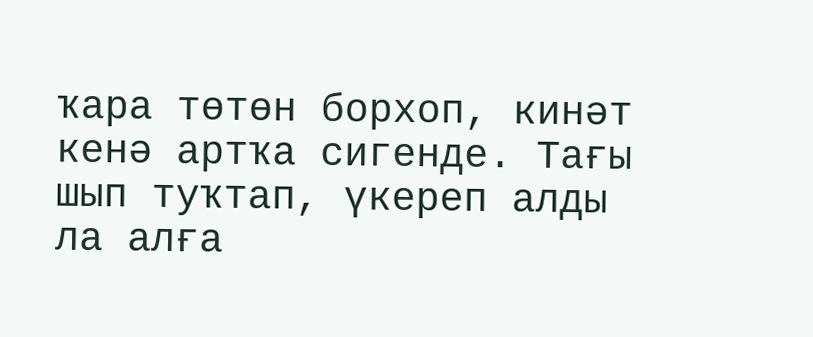ҡара төтөн борхоп, кинәт кенә артҡа сигенде. Тағы шып туҡтап, үкереп алды ла алға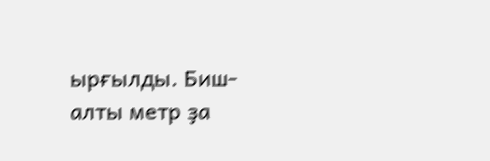ырғылды. Биш-алты метр ҙа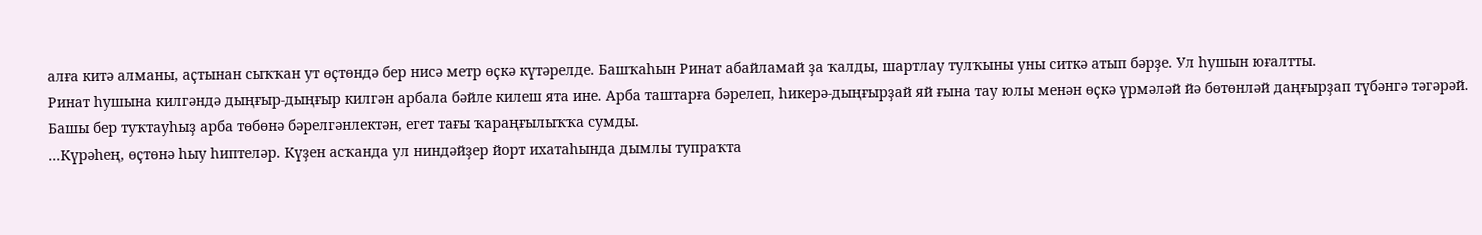алға китә алманы, аҫтынан сыҡҡан ут өҫтөндә бер нисә метр өҫкә күтәрелде. Башҡаһын Ринат абайламай ҙа ҡалды, шартлау тулҡыны уны ситкә атып бәрҙе. Ул һушын юғалтты.
Ринат һушына килгәндә дыңғыр-дыңғыр килгән арбала бәйле килеш ята ине. Арба таштарға бәрелеп, һикерә-дыңғырҙай яй ғына тау юлы менән өҫкә үрмәләй йә бөтөнләй даңғырҙап түбәнгә тәгәрәй. Башы бер туҡтауһыҙ арба төбөнә бәрелгәнлектән, егет тағы ҡараңғылыҡҡа сумды.
...Күрәһең, өҫтөнә һыу һиптеләр. Күҙен асҡанда ул ниндәйҙер йорт ихатаһында дымлы тупраҡта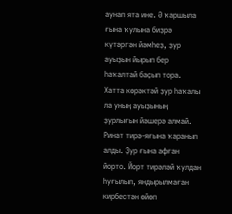аунап ята ине. Ә ҡаршыла ғына ҡулына биҙрә күтәргән йәмһеҙ, ҙур ауыҙын йырып бер һаҡалтай баҫып тора. Хатта көрәктәй ҙур һаҡалы ла уның ауыҙының ҙурлығын йәшерә алмай. Ринат тирә-яғына ҡаранып алды. Ҙур ғына афған йорто. Йорт тирәләй ҡулдан һуғылып, яндырылмаған кирбестән өйөп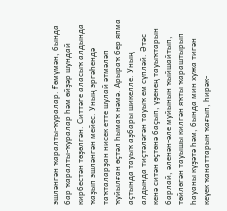эшләнгән ҡаралты-ҡуралар. Ғөмүмән, бында бар ҡаралты-ҡуралар һәм өйҙәр шундай кирбестән төҙөлгән. Ситтәге аласыҡ алдында ҡаҙып эшләнгән мейес. Уның эргәһендә таҡталарҙан нисек етте шулай әтмәләп ҡуйылған өҫтәл һымаҡ нәмә. Арыраҡ бер япма аҫтында тауыҡ аҙбары шикелле. Уның алдында тиҫтәләгән тауыҡ ем сүпләй. Әтәс кенә ситән өҫтөнә баҫып, үҙенең тауыҡтарын барлай, әленән-әле муйынын ҡыйшайтып, төйлөгән тауышы килгән яҡты ҡараштырып һауаны күҙәтә һәм, бында мин хужа тигән кеүек ҡанаттарын ҡағып, һирәк-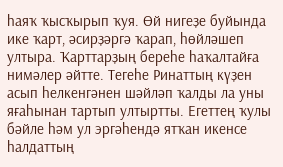һаяҡ ҡысҡырып ҡуя. Өй нигеҙе буйында ике ҡарт, әсирҙәргә ҡарап, һөйләшеп ултыра. Ҡарттарҙың береһе һаҡалтайға нимәлер әйтте. Тегеһе Ринаттың күҙен асып һелкенгәнен шәйләп ҡалды ла уны яғаһынан тартып ултыртты. Егеттең ҡулы бәйле һәм ул эргәһендә ятҡан икенсе һалдаттың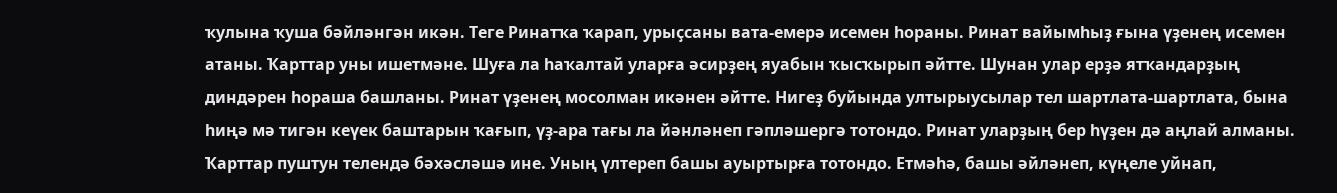ҡулына ҡуша бәйләнгән икән. Теге Ринатҡа ҡарап, урыҫсаны вата-емерә исемен һораны. Ринат вайымһыҙ ғына үҙенең исемен атаны. Ҡарттар уны ишетмәне. Шуға ла һаҡалтай уларға әсирҙең яуабын ҡысҡырып әйтте. Шунан улар ерҙә ятҡандарҙың диндәрен һораша башланы. Ринат үҙенең мосолман икәнен әйтте. Нигеҙ буйында ултырыусылар тел шартлата-шартлата, бына һиңә мә тигән кеүек баштарын ҡағып, үҙ-ара тағы ла йәнләнеп гәпләшергә тотондо. Ринат уларҙың бер һүҙен дә аңлай алманы. Ҡарттар пуштун телендә бәхәсләшә ине. Уның үлтереп башы ауыртырға тотондо. Етмәһә, башы әйләнеп, күңеле уйнап,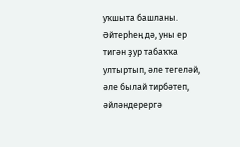уҡшыта башланы. Әйтерһең дә, уны ер тигән ҙур табаҡҡа ултыртып, әле тегеләй, әле былай тирбәтеп, әйләндерергә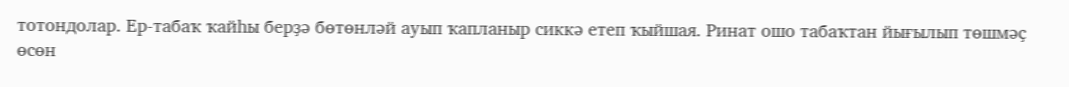тотондолар. Ер-табаҡ ҡайһы берҙә бөтөнләй ауып ҡапланыр сиккә етеп ҡыйшая. Ринат ошо табаҡтан йығылып төшмәҫ өсөн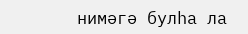нимәгә булһа ла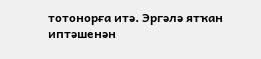тотонорға итә. Эргәлә ятҡан иптәшенән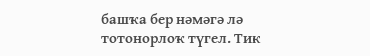башҡа бер нәмәгә лә тотонорлоҡ түгел. Тик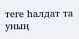теге һалдат та уның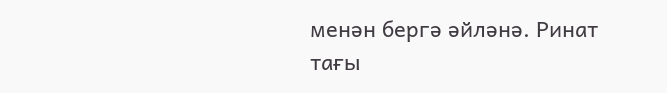менән бергә әйләнә. Ринат тағы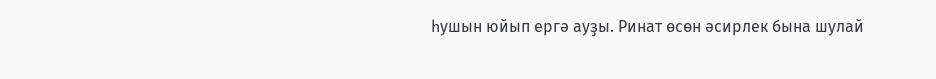һушын юйып ергә ауҙы. Ринат өсөн әсирлек бына шулай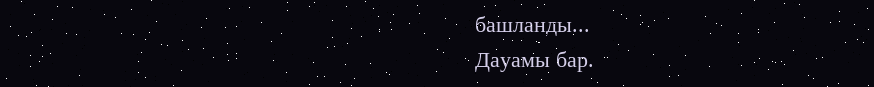башланды...
Дауамы бар.